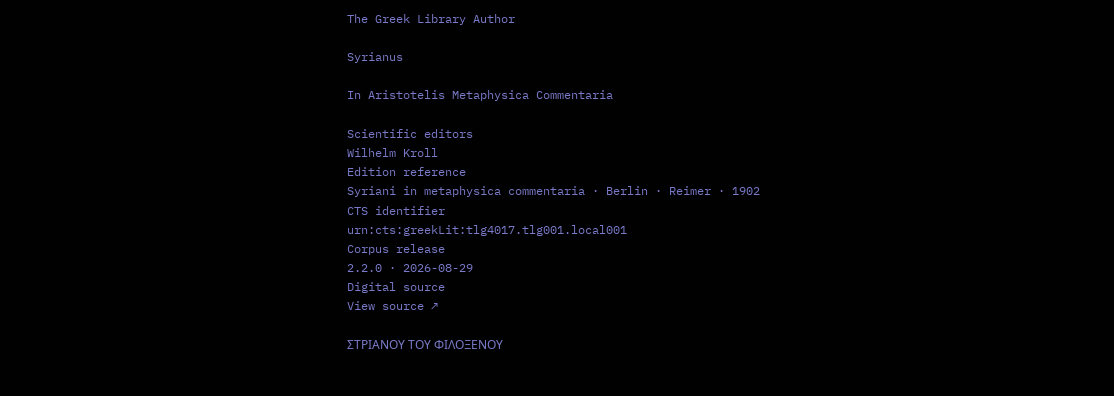The Greek Library Author

Syrianus

In Aristotelis Metaphysica Commentaria

Scientific editors
Wilhelm Kroll
Edition reference
Syriani in metaphysica commentaria · Berlin · Reimer · 1902
CTS identifier
urn:cts:greekLit:tlg4017.tlg001.local001
Corpus release
2.2.0 · 2026-08-29
Digital source
View source ↗

ΣΤΡΙΑΝΟΥ ΤΟΥ ΦΙΛΟΞΕΝΟΥ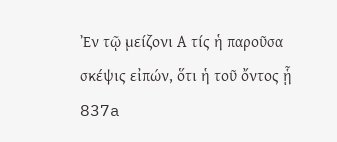Ἐν τῷ μείζονι Α τίς ἡ παροῦσα σκέψις εἰπών, ὅτι ἡ τοῦ ὄντος ᾗ 837a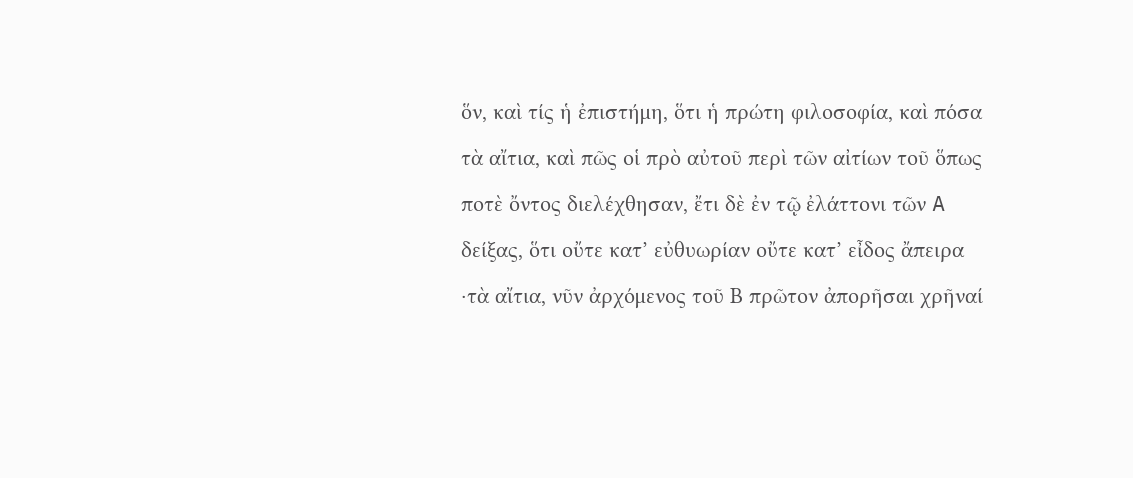ὅν, καὶ τίς ἡ ἐπιστήμη, ὅτι ἡ πρώτη φιλοσοφία, καὶ πόσα τὰ αἴτια, καὶ πῶς οἱ πρὸ αὐτοῦ περὶ τῶν αἰτίων τοῦ ὅπως ποτὲ ὄντος διελέχθησαν, ἔτι δὲ ἐν τῷ ἐλάττονι τῶν A δείξας, ὅτι οὔτε κατ’ εὐθυωρίαν οὔτε κατ’ εἶδος ἄπειρα ·τὰ αἴτια, νῦν ἀρχόμενος τοῦ Β πρῶτον ἀπορῆσαι χρῆναί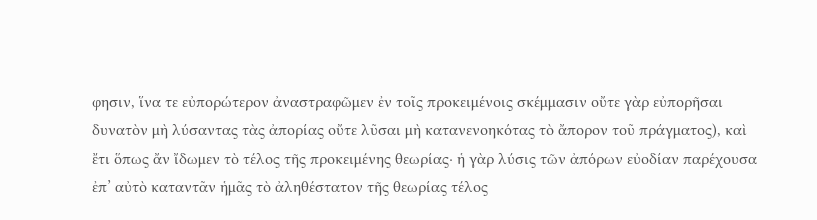φησιν, ἵνα τε εὐπορώτερον ἀναστραφῶμεν ἐν τοῖς προκειμένοις σκέμμασιν οὔτε γὰρ εὐπορῆσαι δυνατὸν μὴ λύσαντας τὰς ἀπορίας οὔτε λῦσαι μὴ κατανενοηκότας τὸ ἄπορον τοῦ πράγματος), καὶ ἔτι ὅπως ἄν ἴδωμεν τὸ τέλος τῆς προκειμένης θεωρίας· ἡ γὰρ λύσις τῶν ἀπόρων εὐοδίαν παρέχουσα ἐπ’ αὐτὸ καταντᾶν ἡμᾶς τὸ ἀληθέστατον τῆς θεωρίας τέλος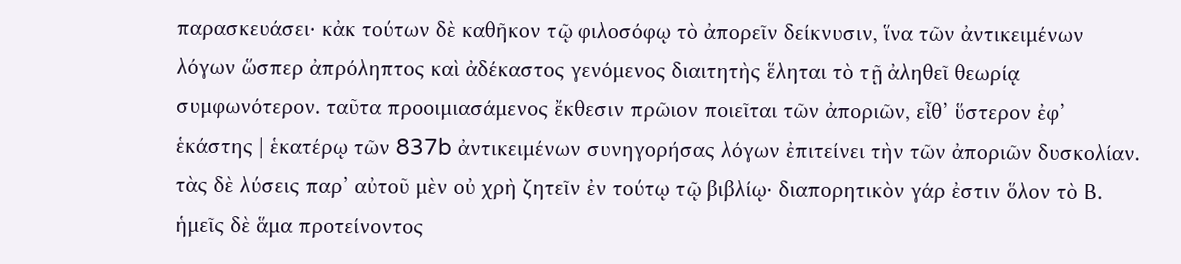παρασκευάσει· κἀκ τούτων δὲ καθῆκον τῷ φιλοσόφῳ τὸ ἀπορεῖν δείκνυσιν, ἵνα τῶν ἀντικειμένων λόγων ὥσπερ ἀπρόληπτος καὶ ἀδέκαστος γενόμενος διαιτητὴς ἕληται τὸ τῇ ἀληθεῖ θεωρίᾳ συμφωνότερον. ταῦτα προοιμιασάμενος ἔκθεσιν πρῶιον ποιεῖται τῶν ἀποριῶν, εἶθ’ ὕστερον ἐφ’ ἑκάστης | ἑκατέρῳ τῶν 837b ἀντικειμένων συνηγορήσας λόγων ἐπιτείνει τὴν τῶν ἀποριῶν δυσκολίαν. τὰς δὲ λύσεις παρ’ αὐτοῦ μὲν οὐ χρὴ ζητεῖν ἐν τούτῳ τῷ βιβλίῳ· διαπορητικὸν γάρ ἐστιν ὅλον τὸ Β. ἡμεῖς δὲ ἅμα προτείνοντος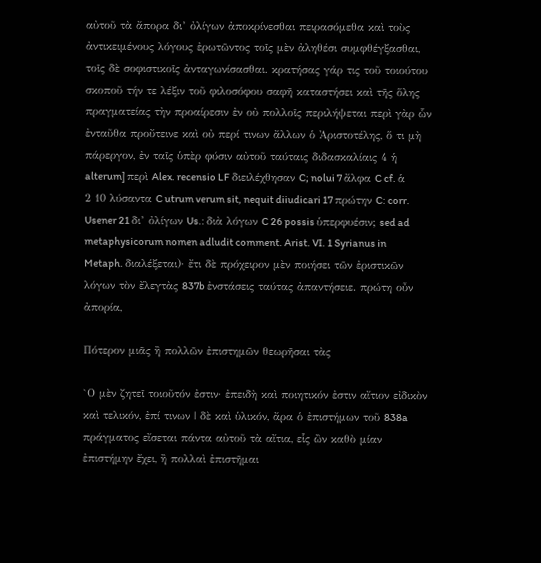αὐτοῦ τὰ ἄπορα δι’ ὀλίγων ἀποκρίνεσθαι πειρασόμεθα καὶ τοὺς ἀντικειμένους λόγους ἐρωτῶντος τοῖς μὲν ἀληθέσι συμφθέγξασθαι, τοῖς δὲ σοφιστικοῖς ἀνταγωνίσασθαι. κρατήσας γάρ τις τοῦ τοιούτου σκοποῦ τήν τε λέξιν τοῦ φιλοσόφου σαφῆ καταστήσει καὶ τῆς ὅλης πραγματείας τὴν προαίρεσιν ἐν οὐ πολλοῖς περιλήψεται περὶ γὰρ ὧν ἐνταῦθα προὔτεινε καὶ οὐ περί τινων ἄλλων ὁ Ἀριστοτέλης, ὅ τι μὴ πάρεργον, ἐν ταῖς ὑπὲρ φύσιν αὐτοῦ ταύταις διδασκαλίαις 4 ἡ alterum] περὶ Alex. recensio LF διειλέχθησαν C; nolui 7 ἄλφα C cf. ἁ 2 10 λύσαντα C utrum verum sit, nequit diiudicari 17 πρώτην C: corr. Usener 21 δι’ ὀλίγων Us.: διὰ λόγων C 26 possis ὑπερφυέσιν; sed ad metaphysicorum nomen adludit comment. Arist. VI. 1 Syrianus in Metaph. διαλέξεται)· ἔτι δὲ πρόχειρον μὲν ποιήσει τῶν ἐριστικῶν λόγων τὸν ἔλεγτὰς 837b ἐνστάσεις ταύτας ἀπαντήσειε. πρώτη οὖν ἀπορία,

Πότερον μιᾶς ἢ πολλῶν ἐπιστημῶν θεωρῆσαι τὰς

`Ο μὲν ζητεῖ τοιοῦτόν ἐστιν· ἐπειδὴ καὶ ποιητικόν ἐστιν αἴτιον εἰδικὸν καὶ τελικόν, ἐπί τινων | δὲ καὶ ὑλικόν, ἄρα ὁ ἐπιστήμων τοῦ 838a πράγματος εἴσεται πάντα αὐτοῦ τὰ αἴτια, εἷς ὢν καθὸ μίαν ἐπιστήμην ἔχει, ἢ πολλαὶ ἐπιστῆμαι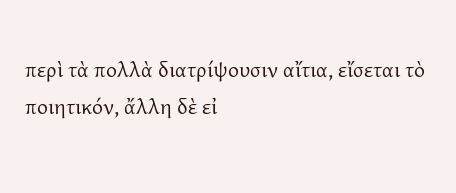περὶ τὰ πολλὰ διατρίψουσιν αἴτια, εἴσεται τὸ ποιητικόν, ἄλλη δὲ εἰ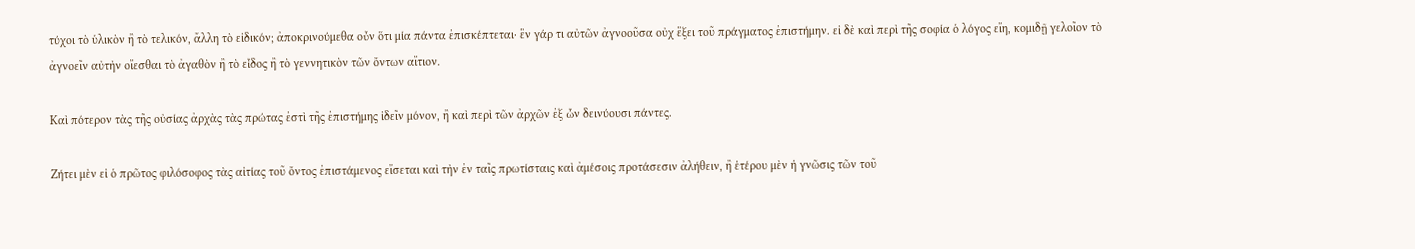τύχοι τὸ ὑλικὸν ἢ τὸ τελικόν, ἄλλη τὸ εἰδικόν; ἀποκρινούμεθα οὖν ὅτι μία πάντα ἐπισκέπτεται· ἓν γάρ τι αὐτῶν ἀγνοοῦσα οὐχ ἕξει τοῦ πράγματος ἐπιστήμην. εἰ δὲ καὶ περὶ τῆς σοφία ὁ λόγος εἴη, κομιδῇ γελοῖον τὸ ἀγνοεῖν αὐτὴν οἴεσθαι τὸ ἀγαθὸν ἢ τὸ εἶδος ἢ τὸ γεννητικὸν τῶν ὄντων αἴτιον.

Καὶ πότερον τὰς τῆς οὐσίας ἀρχὰς τὰς πρώτας ἐστὶ τῆς ἐπιστήμης ἰδεῖν μόνον, ἢ καὶ περὶ τῶν ἀρχῶν ἐξ ὧν δεινύουσι πάντες.

Ζήτει μὲν εἰ ὁ πρῶτος φιλόσοφος τὰς αἰτίας τοῦ ὄντος ἐπιστάμενος εἴσεται καὶ τὴν ἐν ταῖς πρωτίσταις καὶ ἀμέσοις προτάσεσιν ἀλήθειν, ἢ ἑτέρου μὲν ἡ γνῶσις τῶν τοῦ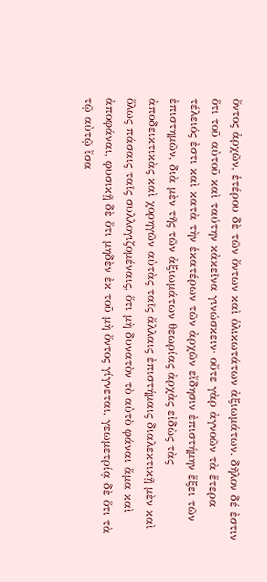ὄντος ἀρχῶν, ἑτέρου δὲ τῶν ὄντων καὶ ὁλικωτάτων ἀξιωμάτων. δῆλον δέ ἐστιν ὅτι τοῦ αὐτοῦ καὶ ταύτην κἀκεῖνα γινώσκειν· οὔτε γὰρ ἀγνοῶν τὰ ἕτερα τέλειός ἐστι καὶ κατὰ τὴν ἑκατέρων τῶν ἀρχῶν εἴδησιν ἐπιστήμην ἕξει τῶν ἐπιστημῶν, διὰ μὲν τῆς τῶν ἀξιωμάτων θεωρίας ἀρχὰς εἰδὼς τὰς ἀποδεικτικὰς καὶ χορηγῶν αὐτὰς ταῖς ἄλλαις ἐπιστήμαις διαλεκτικῇ μὲν καὶ ὅλως πάσαις ταῖς συλλογιζομέναις, ὅτι μὴ δυνατὸν τὸ αὐτὸ φάναι ἅμα καὶ ἀποφάναι, φυσικῇ δὲ ὅτι μηδὲν ἐκ τοῦ μὴ ὄντος γίγνεται, γεωμετρίᾳ δὲ ὅτι τὰ τῷ αὐτῷ ἴσα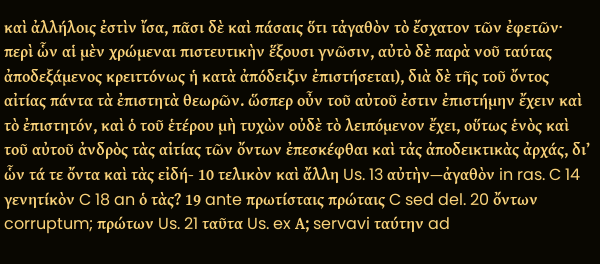καὶ ἀλλήλοις ἐστὶν ἴσα, πᾶσι δὲ καὶ πάσαις ὅτι τἀγαθὸν τὸ ἔσχατον τῶν ἐφετῶν· περὶ ὧν αἱ μὲν χρώμεναι πιστευτικὴν ἕξουσι γνῶσιν, αὐτὸ δὲ παρὰ νοῦ ταύτας ἀποδεξάμενος κρειττόνως ἡ κατὰ ἀπόδειξιν ἐπιστήσεται), διὰ δὲ τῆς τοῦ ὄντος αἰτίας πάντα τὰ ἐπιστητὰ θεωρῶν. ὥσπερ οὖν τοῦ αὐτοῦ ἐστιν ἐπιστήμην ἔχειν καὶ τὸ ἐπιστητόν, καὶ ὁ τοῦ ἑτέρου μὴ τυχὼν οὐδὲ τὸ λειπόμενον ἔχει, οὕτως ἑνὸς καὶ τοῦ αὐτοῦ ἀνδρὸς τὰς αἰτίας τῶν ὄντων ἐπεσκέφθαι καὶ τἀς ἀποδεικτικὰς ἀρχάς, δι’ ὧν τά τε ὄντα καὶ τὰς εἰδή- 10 τελικὸν καὶ ἄλλη Us. 13 αὐτὴν—ἀγαθὸν in ras. C 14 γενητίκὸν C 18 an ὁ τὰς? 19 ante πρωτίσταις πρώταις C sed del. 20 ὄντων corruptum; πρώτων Us. 21 ταῦτα Us. ex Α; servavi ταύτην ad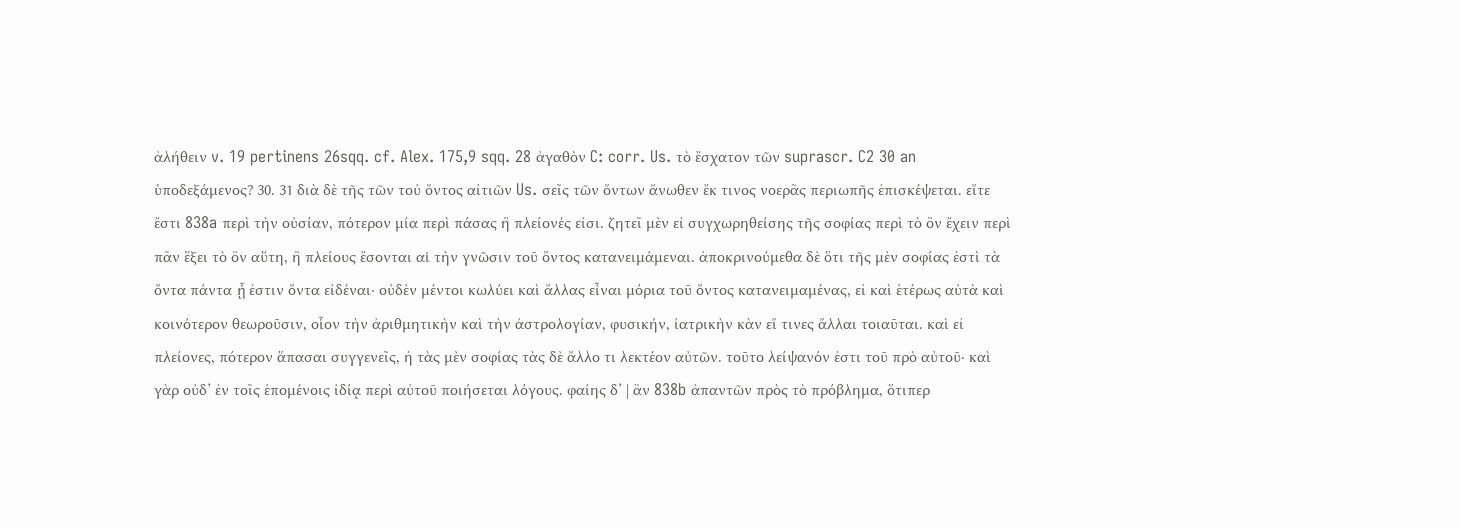ἀλήθειν v. 19 pertinens 26sqq. cf. Alex. 175,9 sqq. 28 ἀγαθὸν C: corr. Us. τὸ ἔσχατον τῶν suprascr. C2 30 an ὑποδεξάμενος? 30. 31 διὰ δὲ τῆς τῶν τοὐ ὄντος αἰτιῶν Us. σεῖς τῶν ὄντων ἄνωθεν ἔκ τινος νοερᾶς περιωπῆς ἐπισκέψεται. εἴτε ἔστι 838a περὶ τὴν οὐσίαν, πότερον μία περὶ πάσας ἢ πλείονές εἰσι. ζητεῖ μὲν εἰ συγχωρηθείσης τῆς σοφίας περὶ τὸ ὂν ἔχειν περὶ πᾶν ἕξει τὸ ὂν αὕτη, ἢ πλείους ἔσονται αἱ τὴν γνῶσιν τοῦ ὄντος κατανειμάμεναι. ἀποκρινούμεθα δὲ ὅτι τῆς μὲν σοφίας ἐστὶ τὰ ὄντα πάντα ᾗ ἐστιν ὄντα εἰδέναι· οὐδὲν μέντοι κωλύει καὶ ἄλλας εἶναι μόρια τοῦ ὄντος κατανειμαμένας, εἰ καὶ ἑτέρως αὐτὰ καὶ κοινότερον θεωροῦσιν, οἷον τὴν ἀριθμητικὴν καὶ τὴν ἀστρολογίαν, φυσικήν, ἰατρικὴν κὰν εἴ τινες ἄλλαι τοιαῦται. καὶ εἰ πλείονες, πότερον ἅπασαι συγγενεῖς, ἡ τὰς μὲν σοφίας τὰς δὲ ἄλλο τι λεκτέον αὐτῶν. τοῦτο λείψανόν ἐστι τοῦ πρὸ αὐτοῦ· καὶ γὰρ οὐδ’ ἐν τοῖς ἑπομένοις ἰδίᾳ περὶ αὐτοῦ ποιήσεται λόγους. φαίης δ’ | ἂν 838b ἀπαντῶν πρὸς τὸ πρόβλημα, ὅτιπερ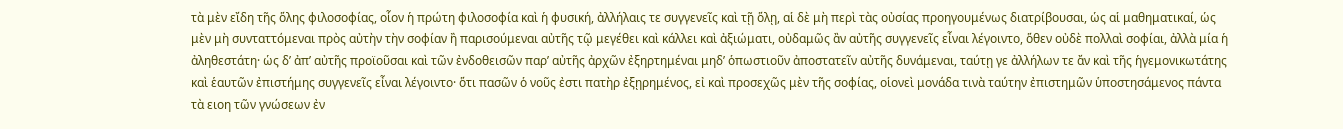τὰ μὲν εἴδη τῆς ὅλης φιλοσοφίας, οἷον ἡ πρώτη φιλοσοφία καὶ ἡ φυσική, ἀλλήλαις τε συγγενεῖς καὶ τῇ ὅλῃ, αἱ δὲ μὴ περὶ τὰς οὐσίας προηγουμένως διατρίβουσαι, ὡς αἱ μαθηματικαί, ὡς μὲν μὴ συνταττόμεναι πρὸς αὐτὴν τὴν σοφίαν ἢ παρισούμεναι αὐτῆς τῷ μεγέθει καὶ κάλλει καὶ ἀξιώματι, οὐδαμῶς ἂν αὐτῆς συγγενεῖς εἶναι λέγοιντο, ὅθεν οὐδὲ πολλαὶ σοφίαι, ἀλλὰ μία ἡ ἀληθεστάτη· ὡς δ’ ἀπ’ αὐτῆς προϊοῦσαι καὶ τῶν ἐνδοθεισῶν παρ’ αὐτῆς ἀρχῶν ἐξηρτημέναι μηδ’ ὁπωστιοῦν ἀποστατεῖν αὐτῆς δυνάμεναι, ταύτῃ γε ἀλλήλων τε ἄν καὶ τῆς ἡγεμονικωτάτης καὶ ἑαυτῶν ἐπιστήμης συγγενεῖς εἶναι λέγοιντο· ὅτι πασῶν ὁ νοῦς ἐστι πατὴρ ἐξῃρημένος, εἰ καὶ προσεχῶς μὲν τῆς σοφίας, οἱονεὶ μονάδα τινὰ ταύτην ἐπιστημῶν ὑποστησάμενος πάντα τὰ ειοη τῶν γνώσεων ἐν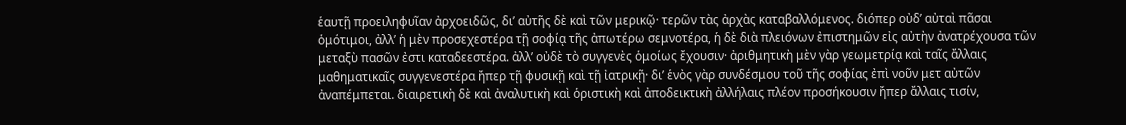ἑαυτῇ προειληφυῖαν ἀρχοειδῶς, δι’ αὐτῆς δὲ καὶ τῶν μερικῷ· τερῶν τὰς ἀρχὰς καταβαλλόμενος. διόπερ οὐδ’ αὐταὶ πᾶσαι ὁμότιμοι, ἀλλ’ ἡ μὲν προσεχεστέρα τῇ σοφίᾳ τῆς ἀπωτέρω σεμνοτέρα, ἡ δὲ διὰ πλειόνων ἐπιστημῶν εἰς αὐτὴν ἀνατρέχουσα τῶν μεταξὺ πασῶν ἐστι καταδεεστέρα. ἀλλ’ οὐδὲ τὸ συγγενὲς ὁμοίως ἔχουσιν· ἀριθμητικὴ μὲν γὰρ γεωμετρίᾳ καὶ ταῖς ἄλλαις μαθηματικαῖς συγγενεστέρα ἤπερ τῇ φυσικῇ καὶ τῇ ἰατρικῇ· δι’ ἑνὸς γὰρ συνδέσμου τοῦ τῆς σοφίας ἐπὶ νοῦν μετ αὐτῶν ἀναπέμπεται. διαιρετικὴ δὲ καὶ ἀναλυτικὴ καὶ ὁριστικὴ καὶ ἀποδεικτικὴ ἀλλήλαις πλέον προσήκουσιν ἤπερ ἄλλαις τισίν,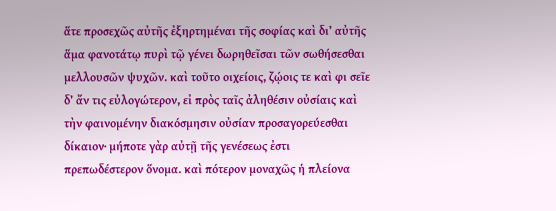ἅτε προσεχῶς αὐτῆς ἐξηρτημέναι τῆς σοφίας καὶ δι’ αὐτῆς ἅμα φανοτάτῳ πυρὶ τῷ γένει δωρηθεῖσαι τῶν σωθήσεσθαι μελλουσῶν ψυχῶν. καὶ τοῦτο οιχείοις, ζῴοις τε καὶ φι σεῖε δ’ ἄν τις εὐλογώτερον, εἰ πρὸς ταῖς ἀληθέσιν οὐσίαις καὶ τὴν φαινομένην διακόσμησιν οὐσίαν προσαγορεύεσθαι δίκαιον· μήποτε γὰρ αὐτῇ τῆς γενέσεως ἐστι πρεπωδέστερον ὅνομα. καὶ πότερον μοναχῶς ἡ πλείονα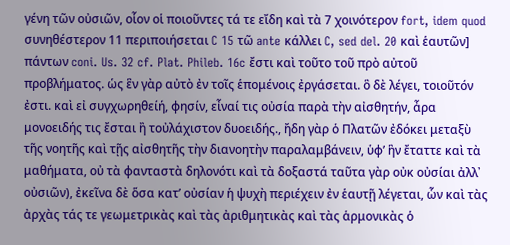γένη τῶν οὐσιῶν, οἷον οἱ ποιοῦντες τά τε εἴδη καὶ τὰ 7 χοινότερον fort, idem quod συνηθέστερον 11 περιποιήσεται C 15 τῶ ante κάλλει C, sed del. 20 καὶ ἑαυτῶν] πάντων coni. Us. 32 cf. Plat. Phileb. 16c ἔστι καὶ τοῦτο τοῦ πρὸ αὐτοῦ προβλήματος. ὡς ἓν γὰρ αὐτὸ ἐν τοῖς ἑπομένοις ἐργάσεται. ὃ δὲ λέγει, τοιοῦτόν ἐστι. καὶ εἰ συγχωρηθείή, φησίν, εἶναί τις οὐσία παρὰ τὴν αἰσθητήν, ἆρα μονοειδής τις ἔσται ἢ τοὐλάχιστον δυοειδής., ἤδη γὰρ ὁ Πλατῶν ἐδόκει μεταξὺ τῆς νοητῆς καὶ τῇς αἰσθητῆς τὴν διανοητὴν παραλαμβάνειν, ὑφ’ ἣν ἔταττε καὶ τὰ μαθήματα, οὐ τὰ φανταστὰ δηλονότι καὶ τὰ δοξαστά ταῦτα γὰρ οὐκ οὐσίαι ἀλλ᾿ οὐσιῶν), ἐκεῖνα δὲ ὅσα κατ’ οὐσίαν ἡ ψυχὴ περιέχειν ἐν ἑαυτῇ λέγεται, ὧν καὶ τὰς ἀρχὰς τάς τε γεωμετρικὰς καὶ τὰς ἀριθμητικὰς καὶ τὰς ἁρμονικὰς ὁ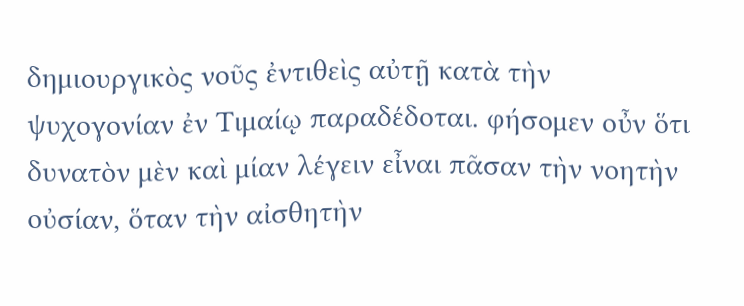δημιουργικὸς νοῦς ἐντιθεὶς αὐτῇ κατὰ τὴν ψυχογονίαν ἐν Τιμαίῳ παραδέδοται. φήσομεν οὖν ὅτι δυνατὸν μὲν καὶ μίαν λέγειν εἶναι πᾶσαν τὴν νοητὴν οὐσίαν, ὅταν τὴν αἰσθητὴν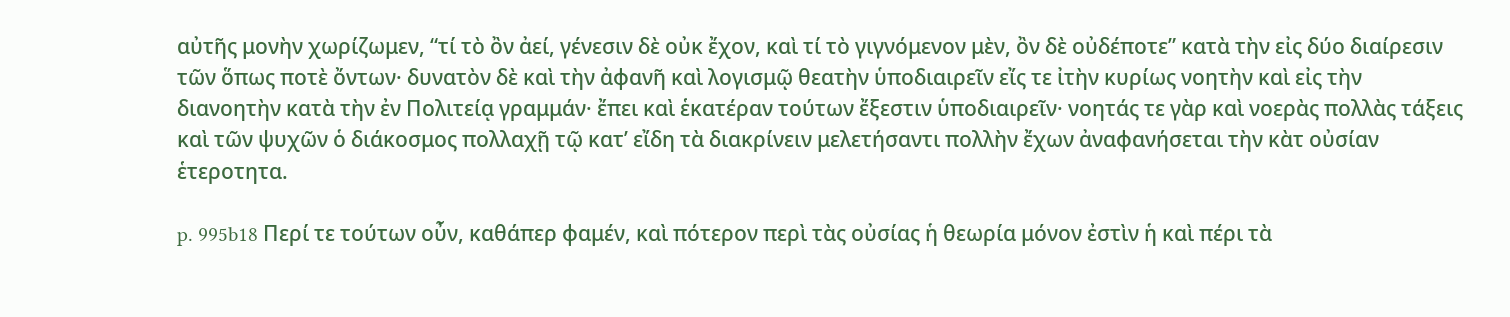αὐτῆς μονὴν χωρίζωμεν, “τί τὸ ὂν ἀεί, γένεσιν δὲ οὐκ ἔχον, καὶ τί τὸ γιγνόμενον μὲν, ὂν δὲ οὐδέποτε” κατὰ τὴν εἰς δύο διαίρεσιν τῶν ὅπως ποτὲ ὄντων· δυνατὸν δὲ καὶ τὴν ἀφανῆ καὶ λογισμῷ θεατὴν ὑποδιαιρεῖν εἴς τε ἰτὴν κυρίως νοητὴν καὶ εἰς τὴν διανοητὴν κατὰ τὴν ἐν Πολιτείᾳ γραμμάν· ἔπει καὶ ἑκατέραν τούτων ἔξεστιν ὑποδιαιρεῖν· νοητάς τε γὰρ καὶ νοερὰς πολλὰς τάξεις καὶ τῶν ψυχῶν ὁ διάκοσμος πολλαχῇ τῷ κατ’ εἴδη τὰ διακρίνειν μελετήσαντι πολλὴν ἔχων ἀναφανήσεται τὴν κὰτ οὐσίαν ἑτεροτητα.

p. 995b18 Περί τε τούτων οὖν, καθάπερ φαμέν, καὶ πότερον περὶ τὰς οὐσίας ἡ θεωρία μόνον ἐστὶν ἡ καὶ πέρι τὰ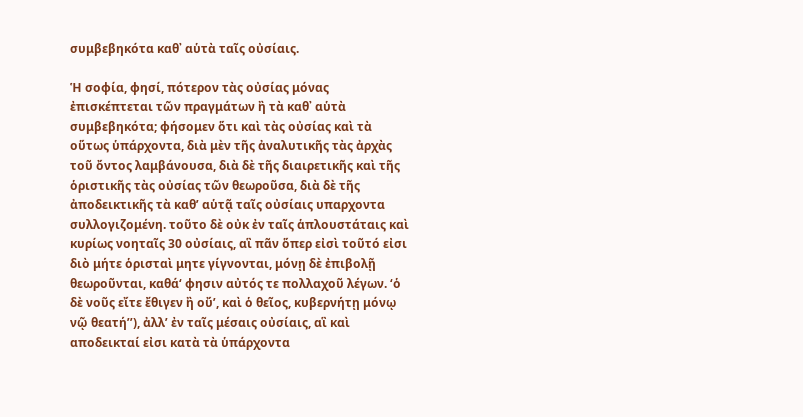συμβεβηκότα καθ᾿ αὑτὰ ταῖς οὐσίαις.

Ἡ σοφία, φησί, πότερον τὰς οὐσίας μόνας ἐπισκέπτεται τῶν πραγμάτων ἢ τὰ καθ᾿ αὑτὰ συμβεβηκότα; φήσομεν ὅτι καὶ τὰς οὐσίας καὶ τὰ οὕτως ὑπάρχοντα, διὰ μὲν τῆς ἀναλυτικῆς τὰς ἀρχὰς τοῦ ὄντος λαμβάνουσα, διὰ δὲ τῆς διαιρετικῆς καὶ τῆς ὁριστικῆς τὰς οὐσίας τῶν θεωροῦσα, διὰ δὲ τῆς ἀποδεικτικῆς τὰ καθ’ αὑτᾷ ταῖς οὐσίαις υπαρχοντα συλλογιζομένη. τοῦτο δὲ οὐκ ἐν ταῖς ἁπλουστάταις καὶ κυρίως νοηταῖς 30 οὐσίαις, αἳ πᾶν ὅπερ εἰσὶ τοῦτό εἰσι διὸ μήτε ὁρισταὶ μητε γίγνονται, μόνῃ δὲ ἐπιβολῇ θεωροῦνται, καθά‘ φησιν αὐτός τε πολλαχοῦ λέγων. ‘ὁ δὲ νοῦς εἴτε ἔθιγεν ἢ οὔ’, καὶ ὁ θεῖος, κυβερνήτῃ μόνῳ νῷ θεατή’’), ἀλλ’ ἐν ταῖς μέσαις οὐσίαις, αἳ καὶ αποδεικταί εἰσι κατὰ τὰ ὑπάρχοντα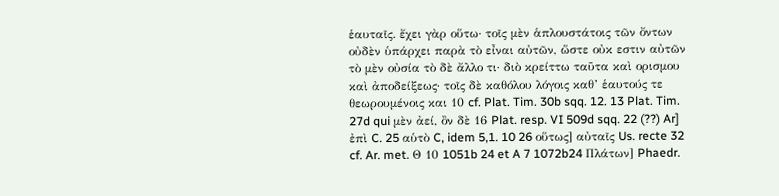ἑαυταῖς. ἔχει γὰρ οὕτω· τοῖς μὲν ἁπλουστάτοις τῶν ὄντων οὐδὲν ὑπάρχει παρὰ τὸ εἶναι αὐτῶν, ὥστε οὐκ εστιν αὐτῶν τὸ μὲν οὐσία τὸ δὲ ἄλλο τι· διὸ κρείττω ταῦτα καὶ ορισμου καὶ ἀποδείξεως· τοῖς δὲ καθόλου λόγοις καθ’ ἑαυτούς τε θεωρουμένοις και 10 cf. Plat. Tim. 30b sqq. 12. 13 Plat. Tim. 27d qui μὲν ἀεί, ὂν δὲ 16 Plat. resp. VI 509d sqq. 22 (??) Ar] ἐπὶ C. 25 αὑτὸ C, idem 5,1. 10 26 οὕτως] αὐταῖς Us. recte 32 cf. Ar. met. Θ 10 1051b 24 et A 7 1072b24 Πλάτων] Phaedr.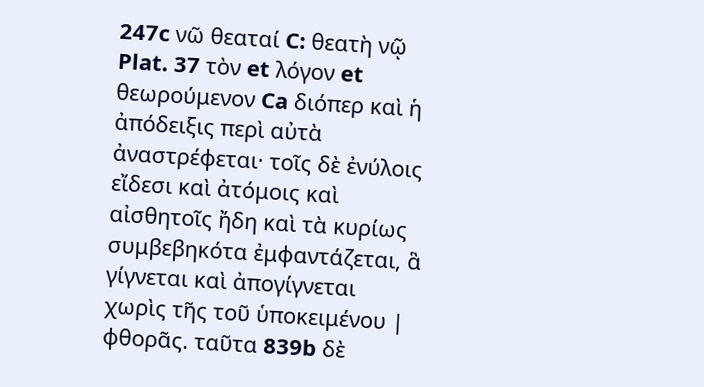247c νῶ θεαταί C: θεατὴ νῷ Plat. 37 τὸν et λόγον et θεωρούμενον Ca διόπερ καὶ ἡ ἀπόδειξις περὶ αὐτὰ ἀναστρέφεται· τοῖς δὲ ἐνύλοις εἴδεσι καὶ ἀτόμοις καὶ αἰσθητοῖς ἤδη καὶ τὰ κυρίως συμβεβηκότα ἐμφαντάζεται, ἃ γίγνεται καὶ ἀπογίγνεται χωρὶς τῆς τοῦ ὑποκειμένου | φθορᾶς. ταῦτα 839b δὲ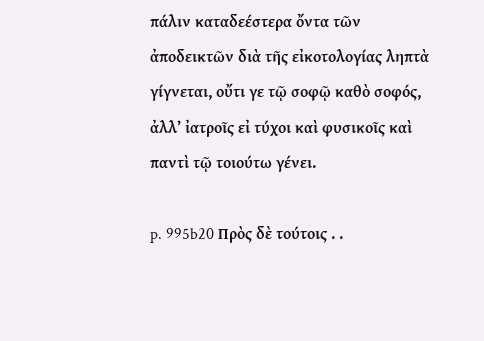πάλιν καταδεέστερα ὄντα τῶν ἀποδεικτῶν διὰ τῆς εἰκοτολογίας ληπτὰ γίγνεται, οὔτι γε τῷ σοφῷ καθὸ σοφός, ἀλλ’ ἰατροῖς εἰ τύχοι καὶ φυσικοῖς καὶ παντὶ τῷ τοιούτω γένει.

p. 995b20 Πρὸς δὲ τούτοις . .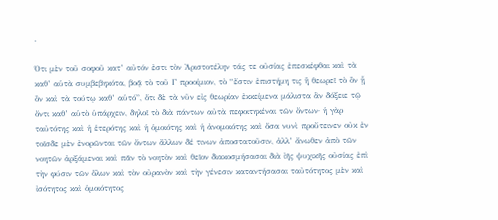.

Ότι μὲν τοῦ σοφοῦ κατ’ αὐτόν ἐστι τὸν Ἀριστοτέλην τάς τε οὐσίας ἐπεσκέφθαι καὶ τὰ καθ’ αὑτὰ συμβεβηκότα, βοᾷ τὸ τοῦ Γ προοίμιον, τὸ “ἔστιν ἐπιστήμη τις ἣ θεωρεῖ τὸ ὂν ᾗ ὂν καὶ τὰ τούτῳ καθ’ αὑτό”, ὅτι δὲ τὰ νῦν εἰς θεωρίαν ἐκκείμενα μάλιστα ἂν δόξειε τῷ ὄντι καθ’ αὑτὸ ὑπάρχειν, δηλοῖ τὸ διὰ πάντων αὐτὰ πεφοιτηκέναι τῶν ὄντων· ἡ γὰρ ταὐτότης καὶ ἡ ἑτερότης καὶ ἡ ὁμοιότης καὶ ἡ ἀνομοιότης καὶ ὅσα νυνὶ προὔτεινεν οὐκ ἐν τοῖσδε μὲν ἐνορῶνται τῶν ὄντων ἄλλων δέ τινων ἀποστατοῦσιν, ἀλλ’ ἄνωθεν ἀπὸ τῶν νοητῶν ἀρξάμεναι καὶ πᾶν τὸ νοητὸν καὶ θεῖον διακοσμήσασαι διὰ ἰῆς ψυχικῆς οὐσίας ἐπὶ τὴν φύσιν τῶν ὅλων καὶ τὸν οὐρανὸν καὶ τὴν γένεσιν καταντήσασαι ταὐτότητος μὲν καὶ ἰσότητος καὶ ὁμοιότητος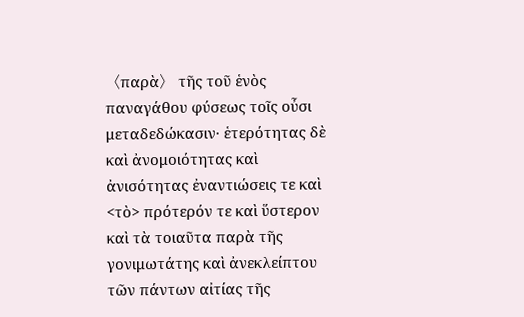〈παρὰ〉 τῆς τοῦ ἑνὸς παναγάθου φύσεως τοῖς οὖσι μεταδεδώκασιν· ἑτερότητας δὲ καὶ ἀνομοιότητας καὶ ἀνισότητας ἐναντιώσεις τε καὶ <τὸ> πρότερόν τε καὶ ὕστερον καὶ τὰ τοιαῦτα παρὰ τῆς γονιμωτάτης καὶ ἀνεκλείπτου τῶν πάντων αἰτίας τῆς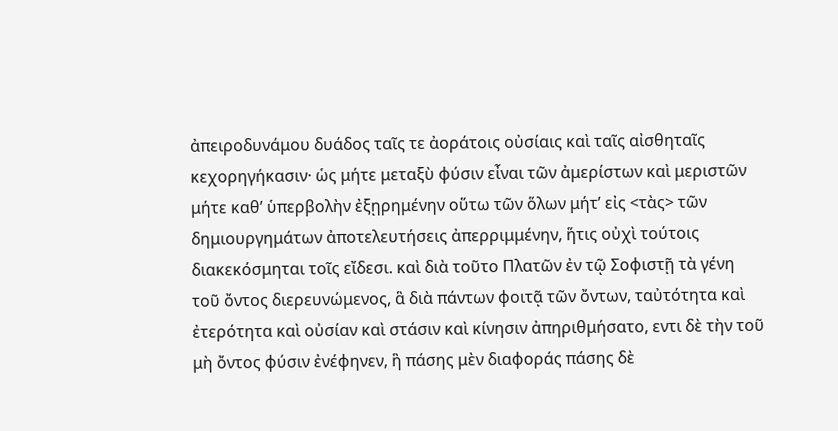ἀπειροδυνάμου δυάδος ταῖς τε ἀοράτοις οὐσίαις καὶ ταῖς αἰσθηταῖς κεχορηγήκασιν· ὡς μήτε μεταξὺ φύσιν εἶναι τῶν ἀμερίστων καὶ μεριστῶν μήτε καθ’ ὑπερβολὴν ἐξῃρημένην οὕτω τῶν ὅλων μήτ’ εἰς <τὰς> τῶν δημιουργημάτων ἀποτελευτήσεις ἀπερριμμένην, ἥτις οὐχὶ τούτοις διακεκόσμηται τοῖς εἴδεσι. καὶ διὰ τοῦτο Πλατῶν ἐν τῷ Σοφιστῇ τὰ γένη τοῦ ὄντος διερευνώμενος, ἃ διὰ πάντων φοιτᾷ τῶν ὄντων, ταὐτότητα καὶ ἐτερότητα καὶ οὐσίαν καὶ στάσιν καὶ κίνησιν ἀπηριθμήσατο, εντι δὲ τὴν τοῦ μὴ ὄντος φύσιν ἐνέφηνεν, ἣ πάσης μὲν διαφοράς πάσης δὲ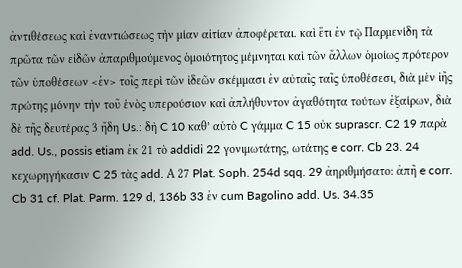ἀντιθέσεως καὶ ἐναντιώσεως τὴν μίαν αἰτίαν ἀποφέρεται. καὶ ἔτι ἐν τῷ Παρμενίδη τὰ πρῶτα τῶν εἰδῶν ἀπαριθμούμενος ὁμοιότητος μέμνηται καὶ τῶν ἄλλων ὁμοίως πρότερον τῶν ὑποθέσεων <ἐν> τοῖς περὶ τῶν ἰδεῶν σκέμμασι ἐν αὐταῖς ταῖς ὑποθέσεσι, διὰ μὲν ἰῆς πρώτης μόνην τὴν τοῦ ἑνὸς υπερούσιον καὶ ἀπλήθυντον ἀγαθότητα τούτων ἐξαίρων, διὰ δὲ τῆς δευτέρας 3 ἤδη Us.: δὴ C 10 καθ’ αὑτὸ C γάμμα C 15 οὐκ suprascr. C2 19 παρὰ add. Us., possis etiam ἐκ 21 τὸ addidi 22 γονιμωτάτης, ωτάτης e corr. Cb 23. 24 κεχωρηγήκασιν C 25 τὰς add. Α 27 Plat. Soph. 254d sqq. 29 ἀηριθμήσατο: ἀπῆ e corr. Cb 31 cf. Plat. Parm. 129 d, 136b 33 ἐν cum Bagolino add. Us. 34.35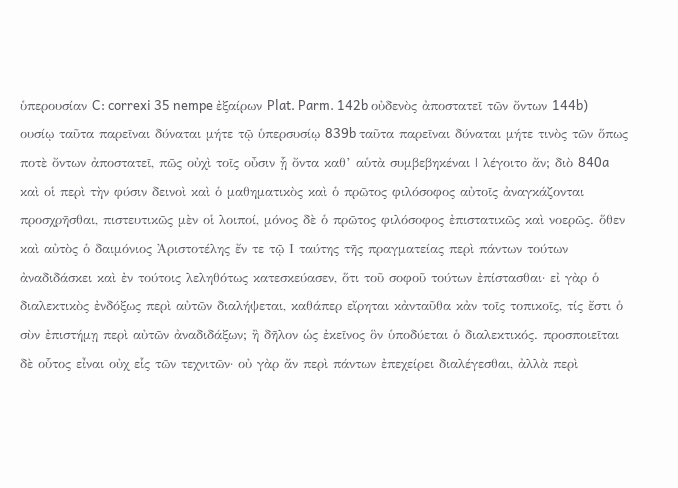ὑπερουσίαν C: correxi 35 nempe ἐξαίρων Plat. Parm. 142b οὐδενὸς ἀποστατεῖ τῶν ὄντων 144b) ουσίῳ ταῦτα παρεῖναι δύναται μήτε τῷ ὑπερσυσίῳ 839b ταῦτα παρεῖναι δύναται μήτε τινὸς τῶν ὅπως ποτὲ ὄντων ἀποστατεῖ, πῶς οὐχὶ τοῖς οὖσιν ᾗ ὄντα καθ’ αὑτὰ συμβεβηκέναι | λέγοιτο ἄν; διὸ 840a καὶ οἱ περὶ τὴν φύσιν δεινοὶ καὶ ὁ μαθηματικὸς καὶ ὁ πρῶτος φιλόσοφος αὐτοῖς ἀναγκάζονται προσχρῆσθαι, πιστευτικῶς μὲν οἱ λοιποί, μόνος δὲ ὁ πρῶτος φιλόσοφος ἐπιστατικῶς καὶ νοερῶς. ὅθεν καὶ αὐτὸς ὁ δαιμόνιος Ἀριστοτέλης ἔν τε τῷ Ι ταύτης τῆς πραγματείας περὶ πάντων τούτων ἀναδιδάσκει καὶ ἐν τούτοις λεληθότως κατεσκεύασεν, ὅτι τοῦ σοφοῦ τούτων ἐπίστασθαι· εἰ γὰρ ὁ διαλεκτικὸς ἐνδόξως περὶ αὐτῶν διαλήψεται, καθάπερ εἴρηται κἀνταῦθα κἀν τοῖς τοπικοῖς, τίς ἔστι ὁ σὺν ἐπιστήμῃ περὶ αὐτῶν ἀναδιδάξων; ἢ δῆλον ὡς ἐκεῖνος ὃν ὑποδύεται ὁ διαλεκτικός. προσποιεῖται δὲ οὗτος εἶναι οὐχ εἷς τῶν τεχνιτῶν· οὐ γὰρ ἄν περὶ πάντων ἐπεχείρει διαλέγεσθαι, ἀλλὰ περὶ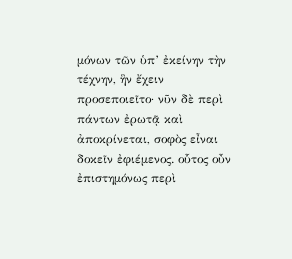μόνων τῶν ὑπ’ ἐκείνην τὴν τέχνην, ἣν ἔχειν προσεποιεῖτο· νῦν δὲ περὶ πάντων ἐρωτᾷ καὶ ἀποκρίνεται, σοφὸς εἶναι δοκεῖν ἐφιέμενος. οὗτος οὖν ἐπιστημόνως περὶ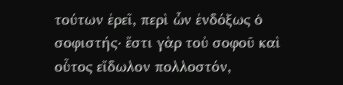τούτων ἐρεῖ, περὶ ὧν ἐνδόξως ὁ σοφιστής· ἔστι γὰρ τοὐ σοφοῦ καὶ οὗτος εἴδωλον πολλοστόν,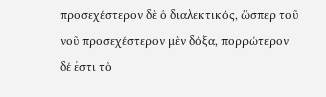προσεχέστερον δὲ ὁ διαλεκτικός, ὥσπερ τοῦ νοῦ προσεχέστερον μὲν δόξα, πορρώτερον δέ ἐστι τὸ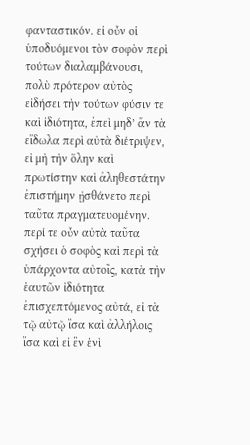φανταστικόν. εἰ οὖν οἱ ὑποδυόμενοι τὸν σοφὸν περὶ τούτων διαλαμβάνουσι, πολὺ πρότερον αὐτὸς εἰδήσει τὴν τούτων φύσιν τε καὶ ἰδιότητα, ἐπεὶ μηδ’ ἄν τὰ εἴδωλα περὶ αὐτὰ διέτριψεν, εἰ μὴ τὴν ὅλην καὶ πρωτίστην καὶ ἀληθεστάτην ἐπιστήμην ᾐσθάνετο περὶ ταῦτα πραγματευομένην. περί τε οὖν αὐτὰ ταῦτα σχήσει ὁ σοφὸς καὶ περὶ τὰ ὑπάρχοντα αὐτοῖς, κατὰ τὴν ἑαυτῶν ἰδιότητα ἐπισχεπτόμενος αὐτά, εἰ τὰ τῷ αὐτῷ ἴσα καὶ ἀλλήλοις ἴσα καὶ εἰ ἓν ἑνὶ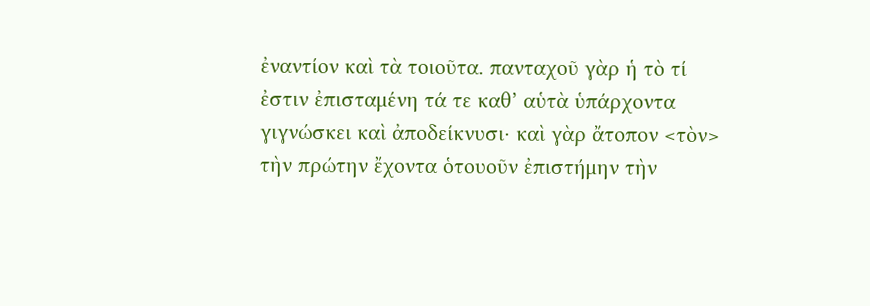ἐναντίον καὶ τὰ τοιοῦτα. πανταχοῦ γὰρ ἡ τὸ τί ἐστιν ἐπισταμένη τά τε καθ’ αὑτὰ ὑπάρχοντα γιγνώσκει καὶ ἀποδείκνυσι· καὶ γὰρ ἄτοπον <τὸν> τὴν πρώτην ἔχοντα ὁτουοῦν ἐπιστήμην τὴν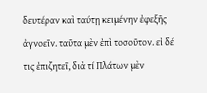δευτέραν καὶ ταύτῃ κειμένην ἐφεξῆς ἀγνοεῖν. ταῦτα μὲν ἐπὶ τοσοῦτον. εἰ δέ τις ἐπιζητεῖ, διὰ τί Πλάτων μὲν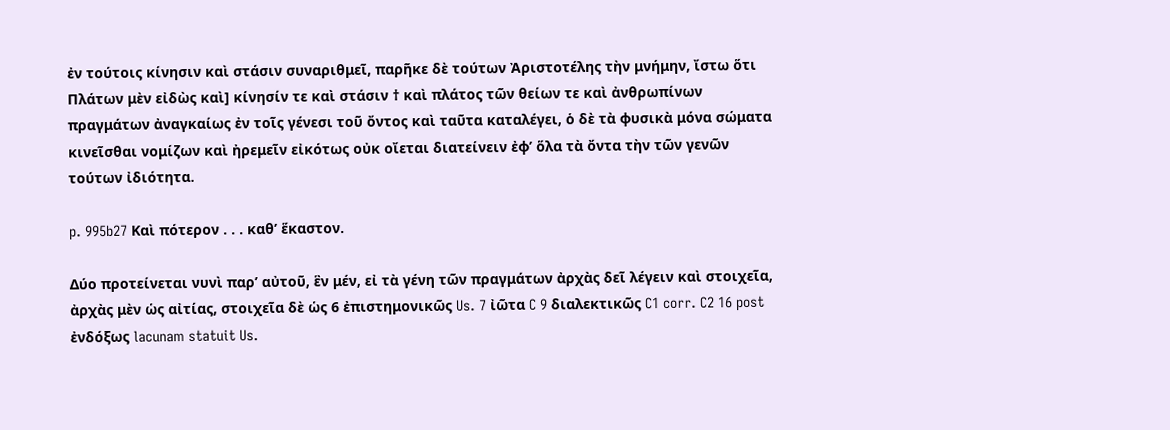ἐν τούτοις κίνησιν καὶ στάσιν συναριθμεῖ, παρῆκε δὲ τούτων Ἀριστοτέλης τὴν μνήμην, ἴστω ὅτι Πλάτων μὲν εἰδὼς καὶ] κίνησίν τε καὶ στάσιν † καὶ πλάτος τῶν θείων τε καὶ ἀνθρωπίνων πραγμάτων ἀναγκαίως ἐν τοῖς γένεσι τοῦ ὄντος καὶ ταῦτα καταλέγει, ὁ δὲ τὰ φυσικὰ μόνα σώματα κινεῖσθαι νομίζων καὶ ἠρεμεῖν εἰκότως οὐκ οἴεται διατείνειν ἐφ’ ὅλα τὰ ὄντα τὴν τῶν γενῶν τούτων ἰδιότητα.

p. 995b27 Καὶ πότερον . . . καθ’ ἕκαστον.

Δύο προτείνεται νυνὶ παρ’ αὐτοῦ, ἓν μέν, εἰ τὰ γένη τῶν πραγμάτων ἀρχὰς δεῖ λέγειν καὶ στοιχεῖα, ἀρχὰς μὲν ὡς αἰτίας, στοιχεῖα δὲ ὡς 6 ἐπιστημονικῶς Us. 7 ἰῶτα C 9 διαλεκτικῶς C1 corr. C2 16 post ἐνδόξως lacunam statuit Us.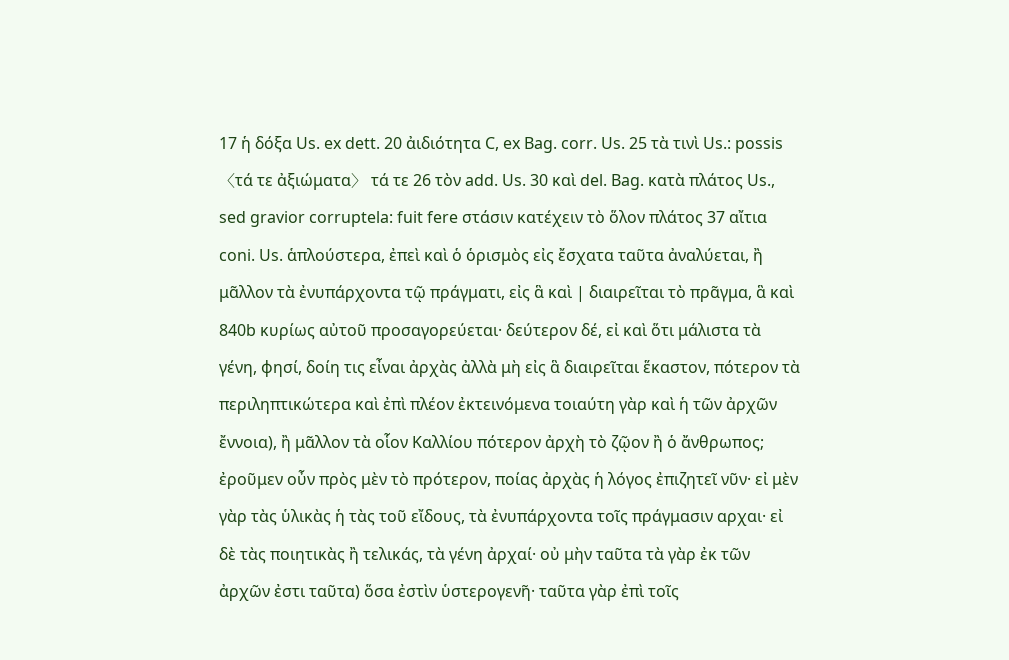17 ἡ δόξα Us. ex dett. 20 ἀιδιότητα C, ex Bag. corr. Us. 25 τὰ τινὶ Us.: possis 〈τά τε ἀξιώματα〉 τά τε 26 τὸν add. Us. 30 καὶ del. Bag. κατὰ πλάτος Us., sed gravior corruptela: fuit fere στάσιν κατέχειν τὸ ὅλον πλάτος 37 αἴτια coni. Us. ἁπλούστερα, ἐπεὶ καὶ ὁ ὁρισμὸς εἰς ἔσχατα ταῦτα ἀναλύεται, ἢ μᾶλλον τὰ ἐνυπάρχοντα τῷ πράγματι, εἰς ἃ καὶ | διαιρεῖται τὸ πρᾶγμα, ἃ καὶ 840b κυρίως αὐτοῦ προσαγορεύεται· δεύτερον δέ, εἰ καὶ ὅτι μάλιστα τὰ γένη, φησί, δοίη τις εἶναι ἀρχὰς ἀλλὰ μὴ εἰς ἃ διαιρεῖται ἕκαστον, πότερον τὰ περιληπτικώτερα καὶ ἐπὶ πλέον ἐκτεινόμενα τοιαύτη γὰρ καὶ ἡ τῶν ἀρχῶν ἔννοια), ἢ μᾶλλον τὰ οἷον Καλλίου πότερον ἀρχὴ τὸ ζῷον ἢ ὁ ἄνθρωπος; ἐροῦμεν οὖν πρὸς μὲν τὸ πρότερον, ποίας ἀρχὰς ἡ λόγος ἐπιζητεῖ νῦν· εἰ μὲν γὰρ τὰς ὑλικὰς ἡ τὰς τοῦ εἴδους, τὰ ἐνυπάρχοντα τοῖς πράγμασιν αρχαι· εἰ δὲ τὰς ποιητικὰς ἢ τελικάς, τὰ γένη ἀρχαί· οὐ μὴν ταῦτα τὰ γὰρ ἐκ τῶν ἀρχῶν ἐστι ταῦτα) ὅσα ἐστὶν ὑστερογενῆ· ταῦτα γὰρ ἐπὶ τοῖς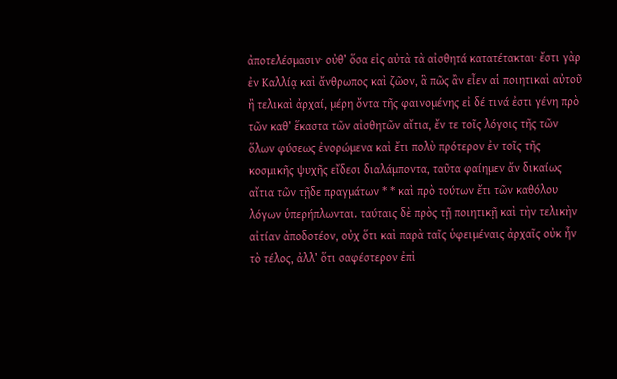ἀποτελέσμασιν· οὐθ’ ὅσα εἰς αὐτὰ τὰ αἰσθητά κατατέτακται· ἔστι γὰρ ἐν Καλλίᾳ καὶ ἄνθρωπος καὶ ζῶον, ἃ πῶς ἂν εἶεν αἱ ποιητικαὶ αὐτοῦ ἢ τελικαὶ ἀρχαί, μέρη ὄντα τῆς φαινομένης εἰ δέ τινά ἐστι γένη πρὸ τῶν καθ’ ἕκαστα τῶν αἰσθητῶν αἴτια, ἔν τε τοῖς λόγοις τῆς τῶν ὅλων φύσεως ἐνορώμενα καὶ ἔτι πολὺ πρότερον ἐν τοῖς τῆς κοσμικῆς ψυχῆς εἴδεσι διαλάμποντα, ταῦτα φαίημεν ἄν δικαίως αἴτια τῶν τῇδε πραγμάτων * * καὶ πρὸ τούτων ἔτι τῶν καθόλου λόγων ὑπερήπλωνται. ταύταις δὲ πρὸς τῇ ποιητικῇ καὶ τὴν τελικὴν αἰτίαν ἀποδοτέον, οὐχ ὅτι καὶ παρὰ ταῖς ὑφειμέναις ἀρχαῖς οὐκ ἦν τὸ τέλος, ἀλλ’ ὅτι σαφέστερον ἐπὶ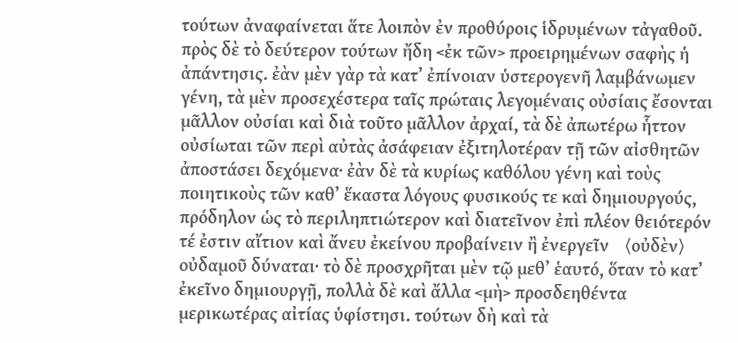τούτων ἀναφαίνεται ἅτε λοιπὸν ἐν προθύροις ἱδρυμένων τἀγαθοῦ. πρὸς δὲ τὸ δεύτερον τούτων ἤδη <ἐκ τῶν> προειρημένων σαφὴς ἡ ἀπάντησις. ἐὰν μὲν γὰρ τὰ κατ’ ἐπίνοιαν ὑστερογενῆ λαμβάνωμεν γένη, τὰ μὲν προσεχέστερα ταῖς πρώταις λεγομέναις οὐσίαις ἔσονται μᾶλλον οὐσίαι καὶ διὰ τοῦτο μᾶλλον ἀρχαί, τὰ δὲ ἀπωτέρω ἧττον οὐσίωται τῶν περὶ αὐτὰς ἀσάφειαν ἐξιτηλοτέραν τῇ τῶν αἰσθητῶν ἀποστάσει δεχόμενα· ἐὰν δὲ τὰ κυρίως καθόλου γένη καὶ τοὺς ποιητικοὺς τῶν καθ’ ἕκαστα λόγους φυσικούς τε καὶ δημιουργούς, πρόδηλον ὡς τὸ περιληπτιώτερον καὶ διατεῖνον ἐπὶ πλέον θειότερόν τέ ἐστιν αἴτιον καὶ ἄνευ ἐκείνου προβαίνειν ἢ ἐνεργεῖν 〈οὐδὲν〉 οὐδαμοῦ δύναται· τὸ δὲ προσχρῆται μὲν τῷ μεθ’ ἑαυτό, ὅταν τὸ κατ’ ἐκεῖνο δημιουργῇ, πολλὰ δὲ καὶ ἄλλα <μὴ> προσδεηθέντα μερικωτέρας αἰτίας ὑφίστησι. τούτων δὴ καὶ τὰ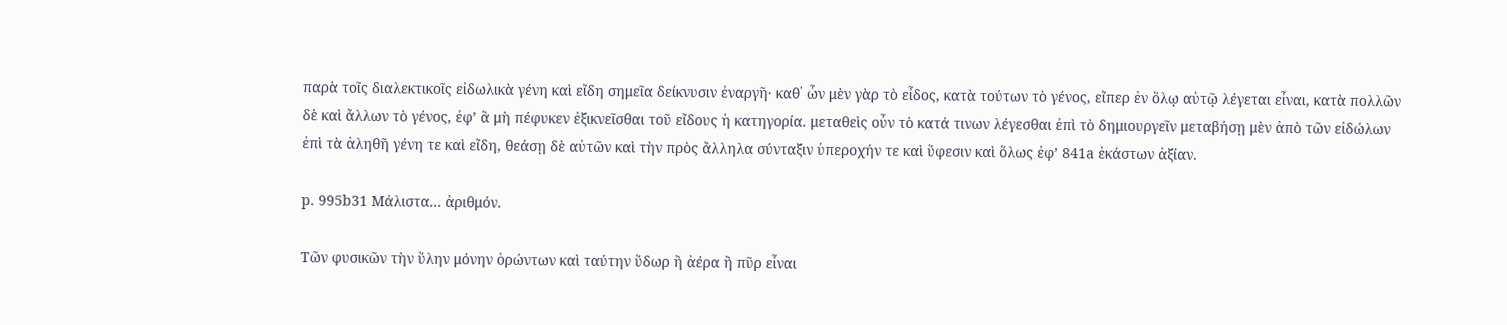παρὰ τοῖς διαλεκτικοῖς εἰδωλικὰ γένη καὶ εἴδη σημεῖα δείκνυσιν ἐναργῆ· καθ᾿ ὧν μὲν γὰρ τὸ εἶδος, κατὰ τούτων τὸ γένος, εἴπερ ἐν ὅλῳ αὐτῷ λέγεται εἶναι, κατὰ πολλῶν δὲ καὶ ἄλλων τὸ γένος, ἐφ’ ἃ μὴ πέφυκεν ἐξικνεῖσθαι τοῦ εἴδους ἡ κατηγορία. μεταθεὶς οὖν τὸ κατά τινων λέγεσθαι ἐπὶ τὸ δημιουργεῖν μεταβήσῃ μὲν ἀπὸ τῶν εἰδώλων ἐπὶ τὰ ἀληθῆ γένη τε καὶ εἴδη, θεάσῃ δὲ αὐτῶν καὶ τὴν πρὸς ἄλληλα σύνταξιν ὑπεροχήν τε καὶ ὕφεσιν καὶ ὅλως ἐφ’ 841a ἑκάστων ἀξίαν.

p. 995b31 Μάλιστα... ἀριθμόν.

Τῶν φυσικῶν τὴν ὕλην μόνην ὁρώντων καὶ ταύτην ὕδωρ ἢ ἀέρα ἢ πῦρ εἶναι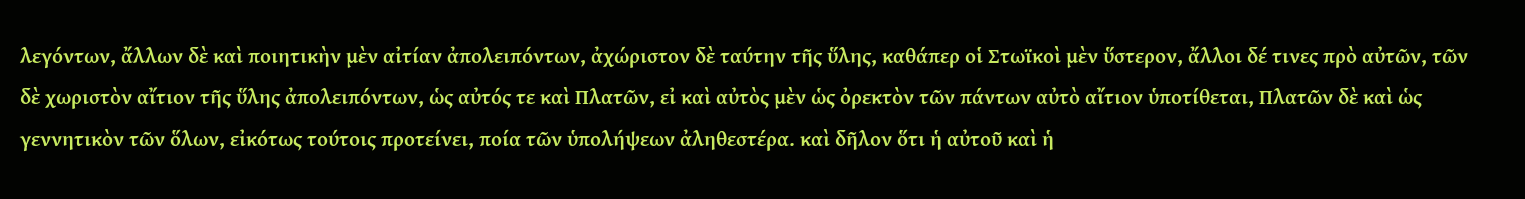λεγόντων, ἄλλων δὲ καὶ ποιητικὴν μὲν αἰτίαν ἀπολειπόντων, ἀχώριστον δὲ ταύτην τῆς ὕλης, καθάπερ οἱ Στωϊκοὶ μὲν ὕστερον, ἄλλοι δέ τινες πρὸ αὐτῶν, τῶν δὲ χωριστὸν αἴτιον τῆς ὕλης ἀπολειπόντων, ὡς αὐτός τε καὶ Πλατῶν, εἰ καὶ αὐτὸς μὲν ὡς ὀρεκτὸν τῶν πάντων αὐτὸ αἴτιον ὑποτίθεται, Πλατῶν δὲ καὶ ὡς γεννητικὸν τῶν ὅλων, εἰκότως τούτοις προτείνει, ποία τῶν ὑπολήψεων ἀληθεστέρα. καὶ δῆλον ὅτι ἡ αὐτοῦ καὶ ἡ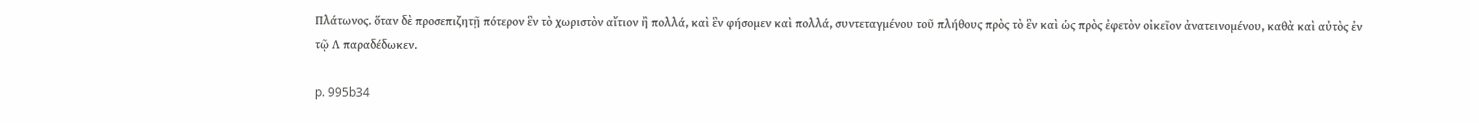Πλάτωνος. ὅταν δὲ προσεπιζητῇ πότερον ἓν τὸ χωριστὸν αἴτιον ἢ πολλά, καὶ ἓν φήσομεν καὶ πολλά, συντεταγμένου τοῦ πλήθους πρὸς τὸ ἓν καὶ ὡς πρὸς ἐφετὸν οἰκεῖον ἀνατεινομένου, καθὰ καὶ αὐτὸς ἐν τῷ Λ παραδέδωκεν.

p. 995b34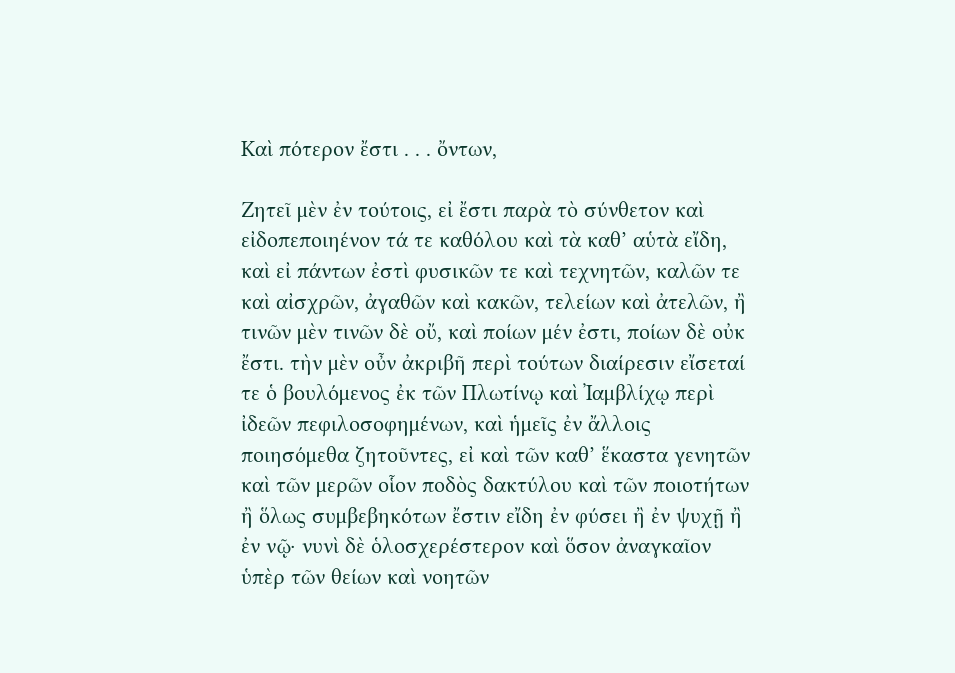Καὶ πότερον ἔστι . . . ὄντων,

Ζητεῖ μὲν ἐν τούτοις, εἰ ἔστι παρὰ τὸ σύνθετον καὶ εἰδοπεποιηένον τά τε καθόλου καὶ τὰ καθ’ αὑτὰ εἴδη, καὶ εἰ πάντων ἐστὶ φυσικῶν τε καὶ τεχνητῶν, καλῶν τε καὶ αἰσχρῶν, ἀγαθῶν καὶ κακῶν, τελείων καὶ ἀτελῶν, ἢ τινῶν μὲν τινῶν δὲ οὔ, καὶ ποίων μέν ἐστι, ποίων δὲ οὐκ ἔστι. τὴν μὲν οὖν ἀκριβῆ περὶ τούτων διαίρεσιν εἴσεταί τε ὁ βουλόμενος ἐκ τῶν Πλωτίνῳ καὶ Ἰαμβλίχῳ περὶ ἰδεῶν πεφιλοσοφημένων, καὶ ἡμεῖς ἐν ἄλλοις ποιησόμεθα ζητοῦντες, εἰ καὶ τῶν καθ’ ἕκαστα γενητῶν καὶ τῶν μερῶν οἷον ποδὸς δακτύλου καὶ τῶν ποιοτήτων ἢ ὅλως συμβεβηκότων ἔστιν εἴδη ἐν φύσει ἢ ἐν ψυχῇ ἢ ἐν νῷ· νυνὶ δὲ ὁλοσχερέστερον καὶ ὅσον ἀναγκαῖον ὑπὲρ τῶν θείων καὶ νοητῶν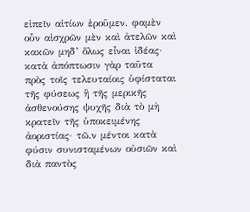εἰπεῖν αἰτίων ἐροῦμεν. φαμὲν οὖν αἰσχρῶν μὲν καὶ ἀτελῶν καὶ κακῶν μηδ’ ὅλως εἶναι ἰδέας· κατὰ ἀπόπτωσιν γὰρ ταῦτα πρὸς τοῖς τελευταίοις ὑφίσταται τῆς φύσεως ἢ τῆς μερικῆς ἀσθενούσης ψυχῆς διὰ τὸ μὴ κρατεῖν τῆς ὑποκειμένης ἀοριστίας· τῶ.ν μέντοι κατὰ φύσιν συνισταμένων οὐσιῶν καὶ διὰ παντὸς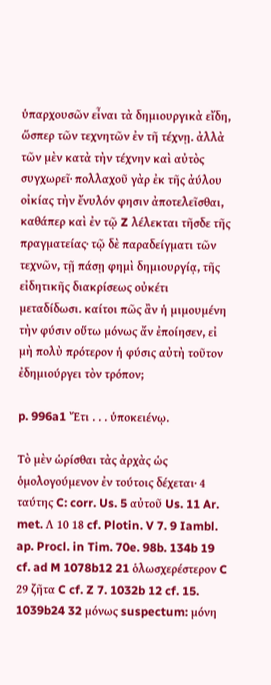ὑπαρχουσῶν εἶναι τὰ δημιουργικὰ εἴδη, ὥσπερ τῶν τεχνητῶν ἐν τῆ τέχνῃ. ἀλλὰ τῶν μὲν κατὰ τὴν τέχνην καὶ αὐτὸς συγχωρεῖ· πολλαχοῦ γὰρ ἐκ τῆς ἀύλου οἰκίας τὴν ἔνυλόν φησιν ἀποτελεῖσθαι, καθάπερ καὶ ἐν τῷ Z λέλεκται τῆσδε τῆς πραγματείας· τῷ δὲ παραδείγματι τῶν τεχνῶν, τῇ πάσῃ φημὶ δημιουργίᾳ, τῆς εἰδητικῆς διακρίσεως οὐκέτι μεταδίδωσι. καίτοι πῶς ἂν ἡ μιμουμένη τὴν φύσιν οὕτω μόνως ἄν ἐποίησεν, εἰ μὴ πολὺ πρότερον ἡ φύσις αὐτὴ τοῦτον ἐδημιούργει τὸν τρόπον;

p. 996a1 Ἔτι . . . ὑποκειένῳ.

Τὸ μὲν ὡρίσθαι τὰς ἀρχὰς ὡς ὁμολογούμενον ἐν τούτοις δέχεται· 4 ταύτης C: corr. Us. 5 αὐτοῦ Us. 11 Ar. met. Λ 10 18 cf. Plotin. V 7. 9 Iambl. ap. Procl. in Tim. 70e. 98b. 134b 19 cf. ad M 1078b12 21 ὁλωσχερέστερον C 29 ζῆτα C cf. Z 7. 1032b 12 cf. 15. 1039b24 32 μόνως suspectum: μόνη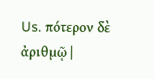Us. πότερον δὲ ἀριθμῷ |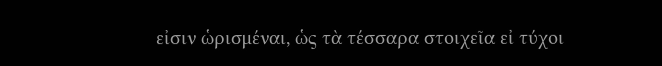εἰσιν ὡρισμέναι, ὡς τὰ τέσσαρα στοιχεῖα εἰ τύχοι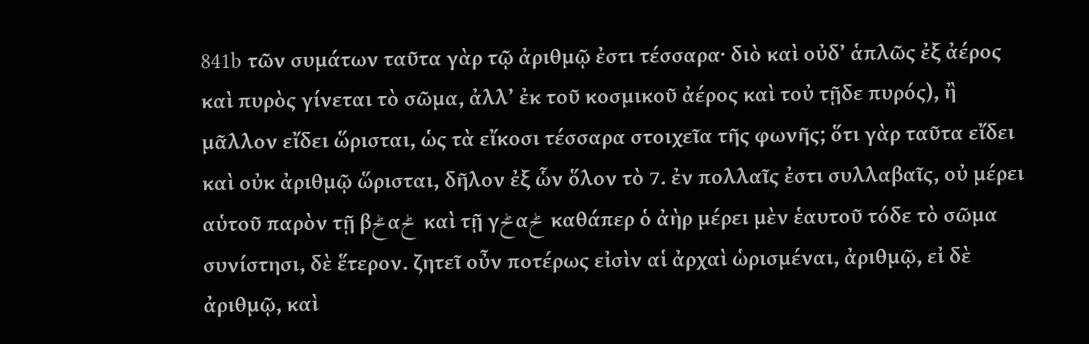841b τῶν συμάτων ταῦτα γὰρ τῷ ἀριθμῷ ἐστι τέσσαρα· διὸ καὶ οὐδ’ ἁπλῶς ἐξ ἀέρος καὶ πυρὸς γίνεται τὸ σῶμα, ἀλλ’ ἐκ τοῦ κοσμικοῦ ἀέρος καὶ τοὐ τῇδε πυρός), ἢ μᾶλλον εἴδει ὥρισται, ὡς τὰ εἴκοσι τέσσαρα στοιχεῖα τῆς φωνῆς; ὅτι γὰρ ταῦτα εἴδει καὶ οὐκ ἀριθμῷ ὥρισται, δῆλον ἐξ ὧν ὅλον τὸ 7. ἐν πολλαῖς ἐστι συλλαβαῖς, οὐ μέρει αὑτοῦ παρὸν τῇ βݲαݲ καὶ τῇ γݲαݲ καθάπερ ὁ ἀὴρ μέρει μὲν ἑαυτοῦ τόδε τὸ σῶμα συνίστησι, δὲ ἕτερον. ζητεῖ οὖν ποτέρως εἰσὶν αἱ ἀρχαὶ ὡρισμέναι, ἀριθμῷ, εἰ δὲ ἀριθμῷ, καὶ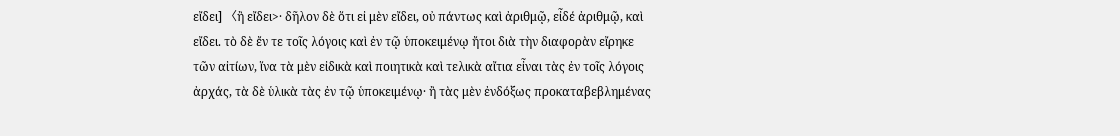εἴδει] 〈ἢ εἴδει>· δῆλον δὲ ὅτι εἰ μὲν εἴδει, οὐ πάντως καὶ ἀριθμῷ, εἶδέ ἀριθμῷ, καὶ εἴδει. τὸ δὲ ἔν τε τοῖς λόγοις καὶ ἐν τῷ ὑποκειμένῳ ἤτοι διὰ τὴν διαφορὰν εἴρηκε τῶν αἰτίων, ἵνα τὰ μὲν εἰδικὰ καὶ ποιητικὰ καὶ τελικὰ αἴτια εἶναι τὰς ἐν τοῖς λόγοις ἀρχάς, τὰ δὲ ὑλικὰ τὰς ἐν τῷ ὑποκειμένῳ· ἢ τὰς μὲν ἐνδόξως προκαταβεβλημένας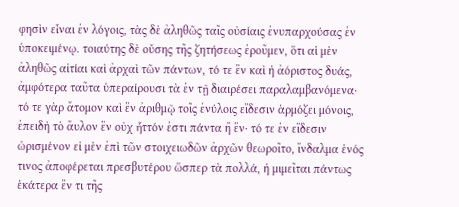φησὶν εἶναι ἐν λόγοις, τὰς δὲ ἀληθῶς ταῖς οὐσίαις ἐνυπαρχούσας ἐν ὑποκειμένῳ. τοιαύτης δὲ οὔσης τῆς ζητήσεως ἐροῦμεν, ὅτι αἱ μὲν ἀληθῶς αἰτίαι καὶ ἀρχαὶ τῶν πάντων, τό τε ἓν καὶ ἡ ἀόριστος δυάς, ἀμφότερα ταῦτα ὑπεραίρουσι τὰ ἐν τῇ διαιρέσει παραλαμβανόμενα· τό τε γὰρ ἄτομον καὶ ἓν ἀριθμῷ τοῖς ἐνύλοις εἴδεσιν ἁρμόζει μόνοις, ἐπειδὴ τὸ ἄυλον ἓν οὐχ ἧττόν ἐστι πάντα ἢ ἕν· τό τε ἐν εἴδεσιν ὡρισμένον εἰ μὲν ἐπὶ τῶν στοιχειωδῶν ἀρχῶν θεωροῖτο, ἴνδαλμα ἑνός τινος ἀποφέρεται πρεσβυτέρου ὥσπερ τὰ πολλά, ἡ μιμεῖται πάντως ἑκάτερα ἕν τι τῆς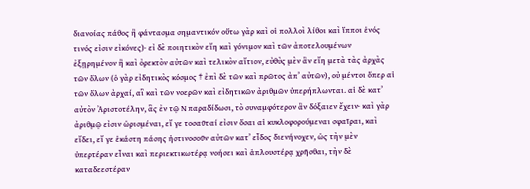διανοίας πάθος ἢ φάντασμα σημαντικόν οὕτω γὰρ καὶ οἱ πολλοὶ λίθοι καὶ ἵπποι ἑνός τινός εἰσιν εἰκόνες)· εἰ δὲ ποιητικὸν εἴη καὶ γόνιμον καὶ τῶν ἀποτελουμένων ἐξῃρημένον ἢ καὶ ὀρεκτὸν αὐτῶν καὶ τελικὸν αἴτιον, εὐθὺς μὲν ἂν εἴη μετὰ τὰς ἀρχὰς τῶν ὅλων (ὁ γὰρ εἰδητικὸς κόσμος † ἐπὶ δὲ τῶν καὶ πρῶτος ἀπ’ αὐτῶν), οὐ μέντοι ὅπερ αἱ τῶν ὅλων ἀρχαί, αἳ καὶ τῶν νοερῶν καὶ εἰδητικῶν ἀριθμῶν ὑπερήπλωνται. αἱ δὲ κατ’ αὐτὸν Ἀριστοτέλην, ἃς ἐν τῷ Ν παραδίδωσι, τὸ συναμφότερον ἂν δόξαιεν ἔχειν· καὶ γὰρ ἀριθμῷ εἰσιν ὡρισμέναι, εἴ γε τοσαῦταί εἰσιν ὅσαι αἱ κυκλοφορούμεναι σφαῖραι, καὶ εἴδει, εἴ γε ἑκάστη πάσης ἡστινοσοῦν αὐτῶν κατ’ εἶδος διενήνοχεν, ὡς τὴν μὲν ὑπερτέραν εἶναι καὶ περιεκτικωτέρᾳ νοήσει καὶ ἁπλουστέρᾳ χρῆσθαι, τὴν δὲ καταδεεστέραν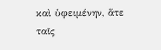καὶ ὑφειμένην, ἅτε ταῖς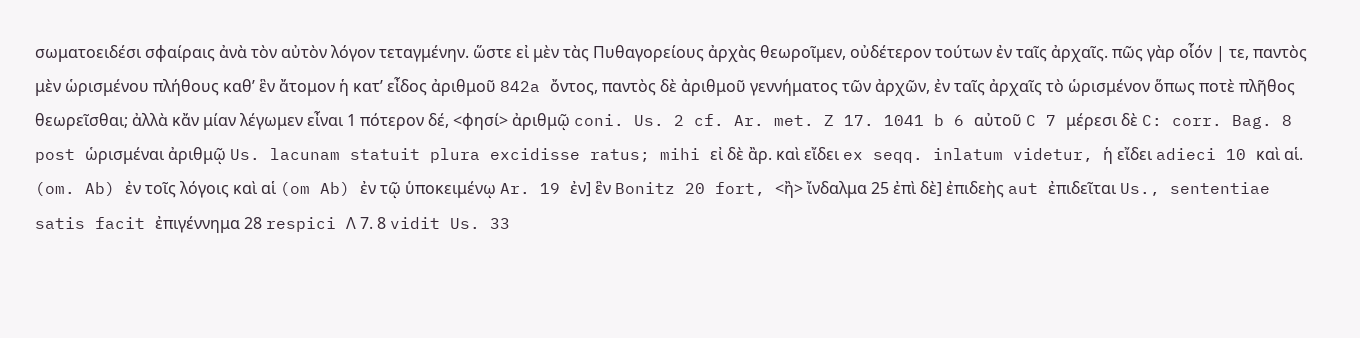σωματοειδέσι σφαίραις ἀνὰ τὸν αὐτὸν λόγον τεταγμένην. ὥστε εἰ μὲν τὰς Πυθαγορείους ἀρχὰς θεωροῖμεν, οὐδέτερον τούτων ἐν ταῖς ἀρχαῖς. πῶς γὰρ οἷόν | τε, παντὸς μὲν ὡρισμένου πλήθους καθ’ ἓν ἄτομον ἡ κατ’ εἶδος ἀριθμοῦ 842a ὄντος, παντὸς δὲ ἀριθμοῦ γεννήματος τῶν ἀρχῶν, ἐν ταῖς ἀρχαῖς τὸ ὡρισμένον ὅπως ποτὲ πλῆθος θεωρεῖσθαι; ἀλλὰ κἄν μίαν λέγωμεν εἶναι 1 πότερον δέ, <φησί> ἀριθμῷ coni. Us. 2 cf. Ar. met. Z 17. 1041 b 6 αὐτοῦ C 7 μέρεσι δὲ C: corr. Bag. 8 post ὡρισμέναι ἀριθμῷ Us. lacunam statuit plura excidisse ratus; mihi εἰ δὲ ἂρ. καὶ εἴδει ex seqq. inlatum videtur, ἡ εἴδει adieci 10 καὶ αἱ. (om. Ab) ἐν τοῖς λόγοις καὶ αἱ (om Ab) ἐν τῷ ὑποκειμένῳ Ar. 19 ἐν] ἓν Bonitz 20 fort, <ἢ> ἴνδαλμα 25 ἐπὶ δὲ] ἐπιδεὴς aut ἐπιδεῖται Us., sententiae satis facit ἐπιγέννημα 28 respici Λ 7. 8 vidit Us. 33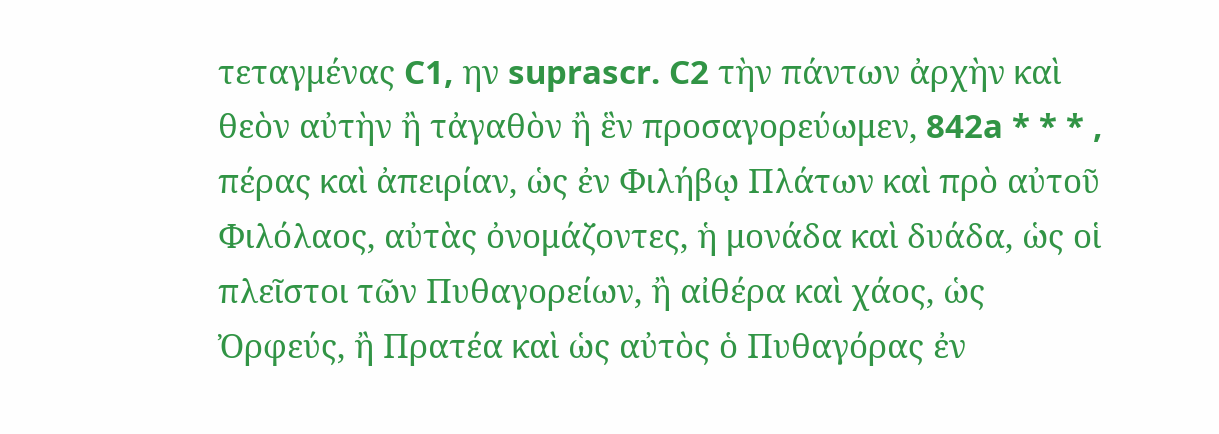τεταγμένας C1, ην suprascr. C2 τὴν πάντων ἀρχὴν καὶ θεὸν αὐτὴν ἢ τἀγαθὸν ἢ ἓν προσαγορεύωμεν, 842a * * * , πέρας καὶ ἀπειρίαν, ὡς ἐν Φιλήβῳ Πλάτων καὶ πρὸ αὐτοῦ Φιλόλαος, αὐτὰς ὀνομάζοντες, ἡ μονάδα καὶ δυάδα, ὡς οἱ πλεῖστοι τῶν Πυθαγορείων, ἢ αἰθέρα καὶ χάος, ὡς Ὀρφεύς, ἢ Πρατέα καὶ ὡς αὐτὸς ὁ Πυθαγόρας ἐν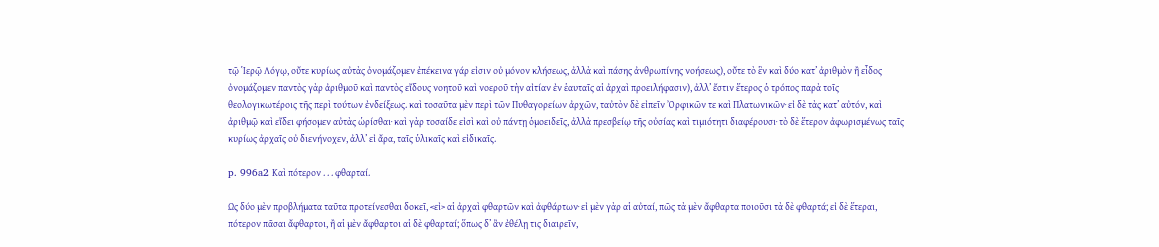τῷ Ἱερῷ Λόγῳ, οὔτε κυρίως αὐτὰς ὀνομάζομεν ἐπέκεινα γάρ εἰσιν οὐ μόνον κλήσεως, ἀλλὰ καὶ πάσης ἀνθρωπίνης νοήσεως), οὔτε τὸ ἓν καὶ δύο κατ’ ἀριθμὸν ἢ εἶδος ὀνομάζομεν παντὸς γὰρ ἀριθμοῦ καὶ παντὸς εἴδους νοητοῦ καὶ νοεροῦ τὴν αἰτίαν ἐν ἑαυταῖς αἱ ἀρχαὶ προειλήφασιν), ἀλλ’ ἔστιν ἕτερος ὁ τρόπος παρὰ τοῖς θεολογικωτέροις τῆς περὶ τούτων ἐνδείξεως. καὶ τοσαῦτα μὲν περὶ τῶν Πυθαγορείων ἀρχῶν, ταὐτὸν δὲ εἰπεῖν Ὀρφικῶν τε καὶ Πλατωνικῶν· εἰ δὲ τὰς κατ’ αὐτόν, καὶ ἀριθμῷ καὶ εἴδει φήσομεν αὐτὰς ὡρίσθαι· καὶ γὰρ τοσαίδε εἰσὶ καὶ οὐ πάντῃ ὁμοειδεῖς, ἀλλὰ πρεσβείῳ τῆς οὐσίας καὶ τιμιότητι διαφέρουσι· τὸ δὲ ἕτερον ἀφωρισμένως ταῖς κυρίως ἀρχαῖς οὐ διενήνοχεν, ἀλλ’ εἰ ἄρα, ταῖς ὑλικαῖς καὶ εἰδικαῖς.

p. 996a2 Καὶ πότερον . . . φθαρταί.

Ως δύο μὲν προβλήματα ταῦτα προτείνεσθαι δοκεῖ, <εἰ> αἱ ἀρχαὶ φθαρτῶν καὶ ἀφθάρτων· εἰ μὲν γὰρ αἱ αὐταί, πῶς τὰ μὲν ἄφθαρτα ποιοῦσι τὰ δὲ φθαρτά; εἰ δὲ ἕτεραι, πότερον πᾶσαι ἄφθαρτοι, ἢ αἱ μὲν ἄφθαρτοι αἱ δὲ φθαρταί; ὅπως δ’ ἂν ἐθέλῃ τις διαιρεῖν,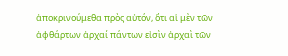ἀποκρινούμεθα πρὸς αὐτόν, ὅτι αἱ μὲν τῶν ἀφθάρτων ἀρχαί πάντων εἰσὶν ἀρχαὶ τῶν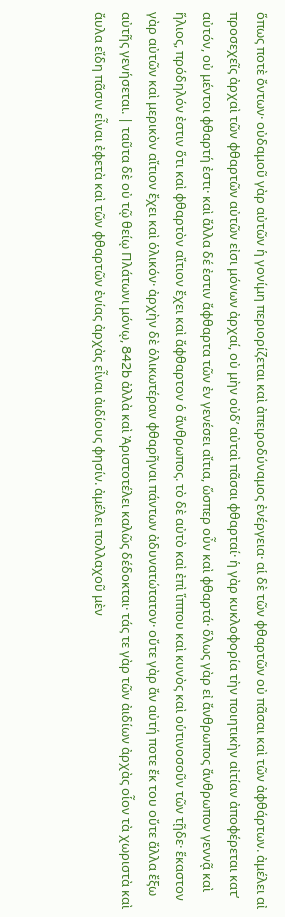ὅπως ποτὲ ὄντων· οὐδαμοῦ γὰρ αὐτῶν ἡ γονίμη περιορίζεται καὶ ἀπειροδύναμος ἐνέργεια· αἱ δὲ τῶν φθαρτῶν οὐ πᾶσαι καὶ τῶν ἀφθάρτων. ἀμέλει αἰ προσεχεῖς ἀρχαὶ τῶν φθαρτῶν αὐτῶν εἰσι μόνων ἀρχαί, οὐ μὴν οὐδ’ αὐταὶ πᾶσαι φθαρταί· ἡ γὰρ κυκλοφορία τὴν ποιητικὴν αἰτίαν ἀποφέρεται κατ’ αὐτόν, οὐ μέντοι φθαρτή ἐστι· καὶ ἄλλα δέ ἐστιν ἄφθαρτα τῶν ἐν γενέσει αἴτια, ὥσπερ οὖν καὶ φθαρτά· ὅλως γὰρ εἰ ἄνθρωπος ἄνθρωπον γεννᾷ καὶ ἥλιος, πρόδηλόν ἐστιν ὅτι καὶ φθαρτὸν αἴτιον ἔχει καὶ ἄφθαρτον ὁ ἄνθρωπος. τὸ δὲ αὐτὸ καὶ ἐπὶ ἵππου καὶ κυνὸς καὶ οὑτινοσοῦν τῶν τῇδε· ἕκαστον γὰρ αὐτῶν καὶ μερικὸν αἴτιον ἔχει καὶ ὁλικόν· ἀρχὴν δὲ ὁλικωτέραν φθαρῆναι πάντων ἀδυνατώτατον· οὔτε γὰρ ἄν αὐτή ποτε ἔκ του οὔτε ἄλλα ἔξω αὐτῆς γενήσεται. | ταῦτα δὲ οὐ τῷ θείῳ Πλάτωνι μόνῳ, 842b ἀλλὰ καὶ Ἀριστοτέλει καλῶς δέδοκται· τάς τε γὰρ τῶν ἀιδίων ἀρχὰς οἷον τὰ χωριστὰ καὶ ἄυλα εἴδη πᾶσιν εἶναι ἐφετὰ καὶ τῶν φθαρτῶν ἐνίας ἀρχὰς εἶναι ἀιδίους φησίν. ἀμέλει πολλαχοῦ μὲν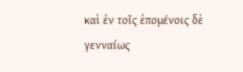καὶ ἐν τοῖς ἑπομένοις δὲ γενναίως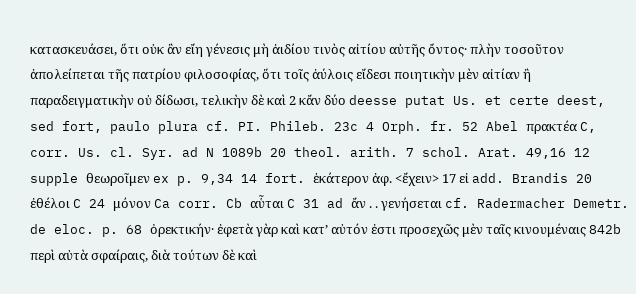κατασκευάσει, ὅτι οὐκ ἂν εἴη γένεσις μὴ ἀιδίου τινὸς αἰτίου αὐτῆς ὄντος· πλὴν τοσοῦτον ἀπολείπεται τῆς πατρίου φιλοσοφίας, ὅτι τοῖς ἀύλοις εἴδεσι ποιητικὴν μὲν αἰτίαν ἢ παραδειγματικὴν οὐ δίδωσι, τελικὴν δὲ καὶ 2 κἄν δύο deesse putat Us. et certe deest, sed fort, paulo plura cf. PI. Phileb. 23c 4 Orph. fr. 52 Abel πρακτέα C, corr. Us. cl. Syr. ad N 1089b 20 theol. arith. 7 schol. Arat. 49,16 12 supple θεωροῖμεν ex p. 9,34 14 fort. ἑκάτερον ἀφ. <ἔχειν> 17 εἰ add. Brandis 20 ἐθέλοι C 24 μόνον Ca corr. Cb αὗται C 31 ad ἄν . . γενήσεται cf. Radermacher Demetr. de eloc. p. 68 ὀρεκτικήν· ἐφετὰ γὰρ καὶ κατ’ αὐτόν ἐστι προσεχῶς μὲν ταῖς κινουμέναις 842b περὶ αὐτὰ σφαίραις, διὰ τούτων δὲ καὶ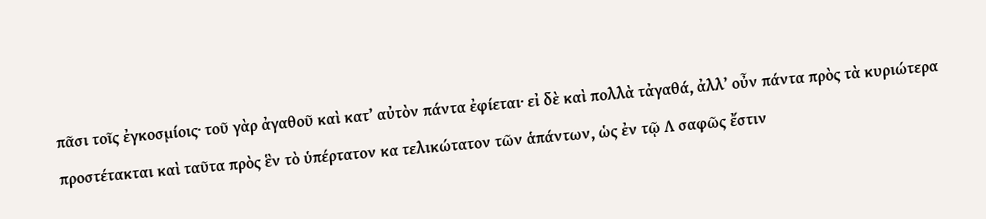πᾶσι τοῖς ἐγκοσμίοις· τοῦ γὰρ ἀγαθοῦ καὶ κατ’ αὐτὸν πάντα ἐφίεται· εἰ δὲ καὶ πολλὰ τἀγαθά, ἀλλ’ οὖν πάντα πρὸς τὰ κυριώτερα προστέτακται καὶ ταῦτα πρὸς ἓν τὸ ὑπέρτατον κα τελικώτατον τῶν ἁπάντων, ὡς ἐν τῷ Λ σαφῶς ἔστιν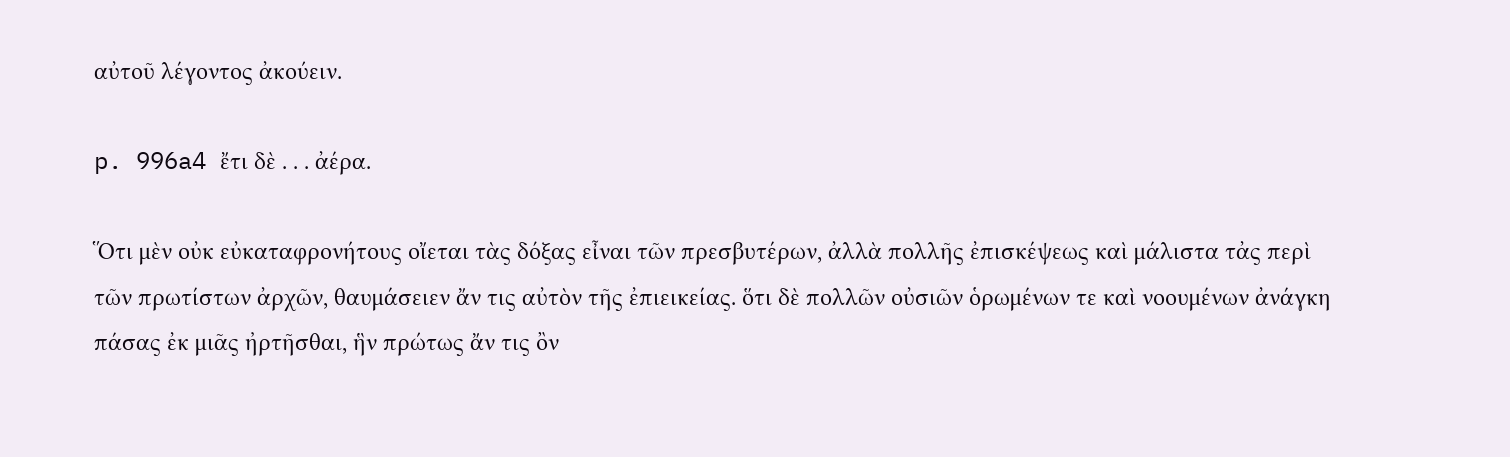αὐτοῦ λέγοντος ἀκούειν.

p. 996a4 ἔτι δὲ . . . ἀέρα.

Ὅτι μὲν οὐκ εὐκαταφρονήτους οἴεται τὰς δόξας εἶναι τῶν πρεσβυτέρων, ἀλλὰ πολλῆς ἐπισκέψεως καὶ μάλιστα τἀς περὶ τῶν πρωτίστων ἀρχῶν, θαυμάσειεν ἄν τις αὐτὸν τῆς ἐπιεικείας. ὅτι δὲ πολλῶν οὐσιῶν ὁρωμένων τε καὶ νοουμένων ἀνάγκη πάσας ἐκ μιᾶς ἠρτῆσθαι, ἣν πρώτως ἄν τις ὂν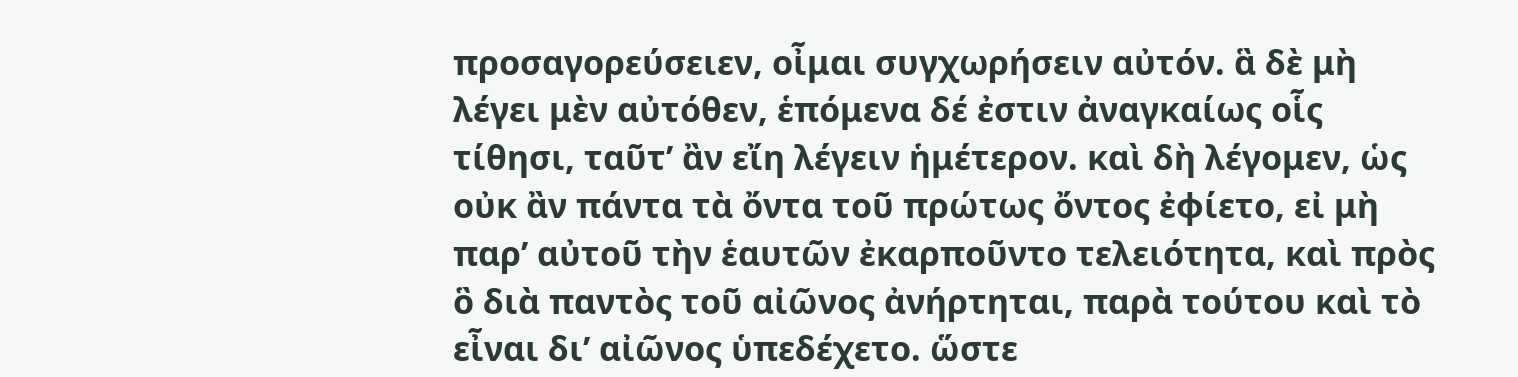προσαγορεύσειεν, οἶμαι συγχωρήσειν αὐτόν. ἃ δὲ μὴ λέγει μὲν αὐτόθεν, ἑπόμενα δέ ἐστιν ἀναγκαίως οἷς τίθησι, ταῦτ’ ἂν εἴη λέγειν ἡμέτερον. καὶ δὴ λέγομεν, ὡς οὐκ ἂν πάντα τὰ ὄντα τοῦ πρώτως ὄντος ἐφίετο, εἰ μὴ παρ’ αὐτοῦ τὴν ἑαυτῶν ἐκαρποῦντο τελειότητα, καὶ πρὸς ὃ διὰ παντὸς τοῦ αἰῶνος ἀνήρτηται, παρὰ τούτου καὶ τὸ εἶναι δι’ αἰῶνος ὑπεδέχετο. ὥστε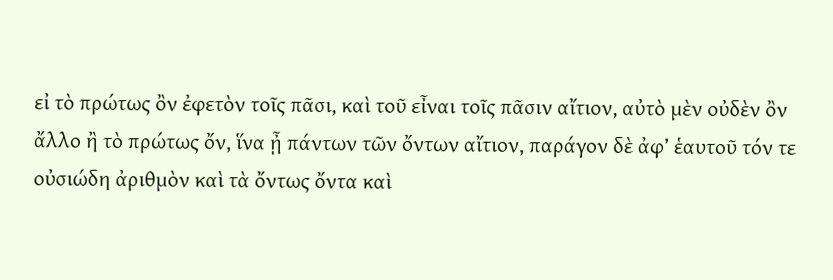εἰ τὸ πρώτως ὂν ἐφετὸν τοῖς πᾶσι, καὶ τοῦ εἶναι τοῖς πᾶσιν αἴτιον, αὐτὸ μὲν οὐδὲν ὂν ἄλλο ἢ τὸ πρώτως ὄν, ἵνα ᾖ πάντων τῶν ὄντων αἴτιον, παράγον δὲ ἀφ’ ἑαυτοῦ τόν τε οὐσιώδη ἀριθμὸν καὶ τὰ ὄντως ὄντα καὶ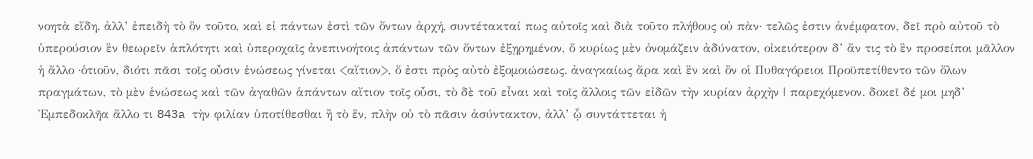νοητὰ εἴδη. ἀλλ’ ἐπειδὴ τὸ ὃν τοῦτο, καὶ εἰ πάντων ἐστὶ τῶν ὄντων ἀρχή, συντέτακταί πως αὐτοῖς καὶ διὰ τοῦτο πλήθους οὐ πὰν· τελῶς ἐστιν ἀνέμφατον, δεῖ πρὸ αὐτοῦ τὸ ὑπερούσιον ἓν θεωρεῖν ἁπλότητι καὶ ὑπεροχαῖς ἀνεπινοήτοις ἀπάντων τῶν ὄντων ἐξῃρημένον, ὅ κυρίως μὲν ὀνομάζειν ἀδύνατον, οἰκειότερον δ’ ἄν τις τὸ ἓν προσείποι μᾶλλον ἡ ἄλλο ·ὁτιοῦν, διότι πᾶσι τοῖς οὖσιν ἑνώσεως γίνεται <αἴτιον>, ὅ ἐστι πρὸς αὐτὸ ἐξομοιώσεως. ἀναγκαίως ἄρα καὶ ἓν καὶ ὂν οἱ Πυθαγόρειοι Προϋπετίθεντο τῶν ὅλων πραγμάτων, τὸ μὲν ἑνώσεως καὶ τῶν ἀγαθῶν ἁπάντων αἴτιον τοῖς οὖσι, τὸ δὲ τοῦ εἶναι καὶ τοῖς ἄλλοις τῶν εἰδῶν τὴν κυρίαν ἀρχὴν | παρεχόμενον. δοκεῖ δέ μοι μηδ’ Ἐμπεδοκλῆα ἄλλο τι 843a τὴν φιλίαν ὑποτίθεσθαι ἢ τὸ ἕν, πλὴν οὐ τὸ πᾶσιν ἀσύντακτον, ἀλλ’ ᾧ συντάττεται ἡ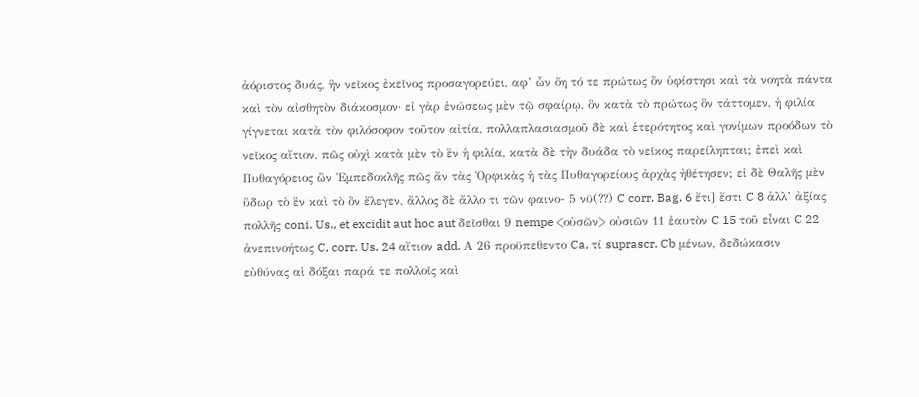ἀόριστος δυάς, ἣν νεῖκος ἐκεῖνος προσαγορεύει, αφ’ ὧν ὄη τό τε πρώτως ὂν ὑφίστησι καὶ τὰ νοητὰ πάντα καὶ τὸν αἰσθητὸν διάκοσμον· εἰ γὰρ ἑνώσεως μὲν τῷ σφαίρῳ, ὃν κατὰ τὸ πρώτως ὃν τάττομεν, ἡ φιλία γίγνεται κατὰ τὸν φιλόσοφον τοῦτον αἰτία, πολλαπλασιασμοῦ δὲ καὶ ἑτερότητος καὶ γονίμων προόδων τὸ νεῖκος αἴτιον, πῶς οὐχὶ κατὰ μὲν τὸ ἓν ἡ φιλία, κατὰ δὲ τὴν δυάδα τὸ νεῖκος παρείληπται; ἐπεὶ καὶ Πυθαγόρειος ὢν Ἐμπεδοκλῆς πῶς ἄν τὰς Ὀρφικὰς ἡ τὰς Πυθαγορείους ἀρχὰς ἠθέτησεν; εἰ δὲ Θαλῆς μὲν ὕδωρ τὸ ἓν καὶ τὸ ὂν ἔλεγεν, ἄλλος δὲ ἄλλο τι τῶν φαινο- 5 νϋ(??) C corr. Bag. 6 ἔτι] ἔστι C 8 ἀλλ’ ἀξίας πολλῆς coni. Us., et excidit aut hoc aut δεῖσθαι 9 nempe <οὐσῶν> οὐσιῶν 11 ἑαυτὸν C 15 τοῦ εἶναι C 22 ἀνεπινοήτως C, corr. Us. 24 αἴτιον add. Α 26 προϋπεθεντο Ca, τί suprascr. Cb μένων, δεδώκασιν εὐθύνας αἱ δόξαι παρά τε πολλοῖς καὶ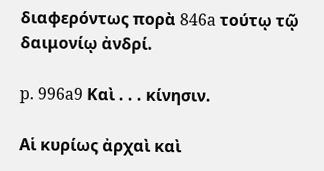διαφερόντως πορὰ 846a τούτῳ τῷ δαιμονίῳ ἀνδρί.

p. 996a9 Καὶ . . . κίνησιν.

Αἱ κυρίως ἀρχαὶ καὶ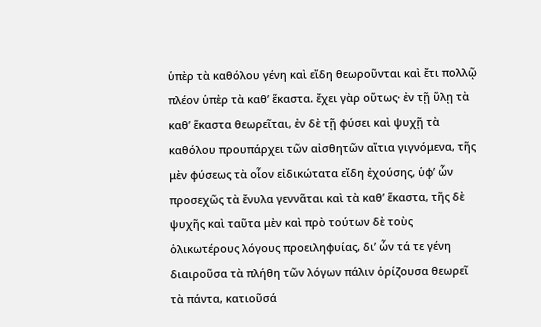ὑπὲρ τὰ καθόλου γένη καὶ εἴδη θεωροῦνται καὶ ἔτι πολλῷ πλέον ὑπὲρ τὰ καθ’ ἕκαστα. ἔχει γὰρ οὕτως· ἐν τῇ ὕλῃ τὰ καθ’ ἕκαστα θεωρεῖται, ἐν δὲ τῇ φύσει καὶ ψυχῇ τὰ καθόλου προυπάρχει τῶν αἰσθητῶν αἴτια γιγνόμενα, τῆς μὲν φύσεως τὰ οἷον εἰδικώτατα εἴδη ἐχούσης, ὑφ’ ὧν προσεχῶς τὰ ἔνυλα γεννᾶται καὶ τὰ καθ’ ἕκαστα, τῆς δὲ ψυχῆς καὶ ταῦτα μὲν καὶ πρὸ τούτων δὲ τοὺς ὁλικωτέρους λόγους προειληφυίας, δι’ ὧν τά τε γένη διαιροῦσα τὰ πλήθη τῶν λόγων πάλιν ὁρίζουσα θεωρεῖ τὰ πάντα, κατιοῦσά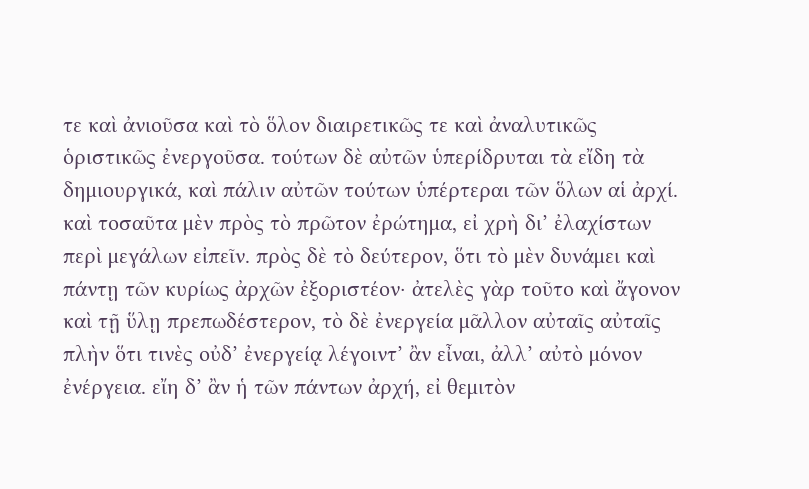τε καὶ ἀνιοῦσα καὶ τὸ ὅλον διαιρετικῶς τε καὶ ἀναλυτικῶς ὁριστικῶς ἐνεργοῦσα. τούτων δὲ αὐτῶν ὑπερίδρυται τὰ εἴδη τὰ δημιουργικά, καὶ πάλιν αὐτῶν τούτων ὑπέρτεραι τῶν ὅλων αἱ ἀρχί. καὶ τοσαῦτα μὲν πρὸς τὸ πρῶτον ἐρώτημα, εἰ χρὴ δι’ ἐλαχίστων περὶ μεγάλων εἰπεῖν. πρὸς δὲ τὸ δεύτερον, ὅτι τὸ μὲν δυνάμει καὶ πάντῃ τῶν κυρίως ἀρχῶν ἐξοριστέον· ἀτελὲς γὰρ τοῦτο καὶ ἄγονον καὶ τῇ ὕλῃ πρεπωδέστερον, τὸ δὲ ἐνεργεία μᾶλλον αὐταῖς αὐταῖς πλὴν ὅτι τινὲς οὐδ’ ἐνεργείᾳ λέγοιντ’ ἂν εἶναι, ἀλλ’ αὐτὸ μόνον ἐνέργεια. εἴη δ’ ἂν ἡ τῶν πάντων ἀρχή, εἰ θεμιτὸν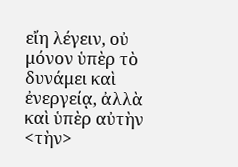εἴη λέγειν, οὐ μόνον ὑπὲρ τὸ δυνάμει καὶ ἐνεργείᾳ, ἀλλὰ καὶ ὑπὲρ αὐτὴν <τὴν>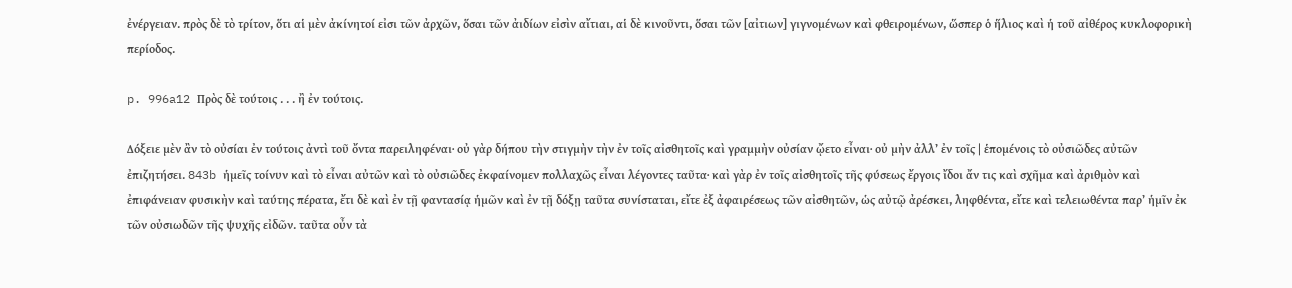ἐνέργειαν. πρὸς δὲ τὸ τρίτον, ὅτι αἱ μὲν ἀκίνητοί εἰσι τῶν ἀρχῶν, ὅσαι τῶν ἀιδίων εἰσὶν αἴτιαι, αἱ δὲ κινοῦντι, ὅσαι τῶν [αἰτιων] γιγνομένων καὶ φθειρομένων, ὥσπερ ὁ ἥλιος καὶ ἡ τοῦ αἰθέρος κυκλοφορικὴ περίοδος.

p. 996a12 Πρὸς δὲ τούτοις . . . ἢ ἐν τούτοις.

Δόξειε μὲν ἂν τὸ οὐσίαι ἐν τούτοις ἀντὶ τοῦ ὄντα παρειληφέναι· οὐ γὰρ δήπου τὴν στιγμὴν τὴν ἐν τοῖς αἰσθητοῖς καὶ γραμμὴν οὐσίαν ᾤετο εἶναι· οὐ μὴν ἀλλ’ ἐν τοῖς | ἑπομένοις τὸ οὐσιῶδες αὐτῶν ἐπιζητήσει. 843b ἡμεῖς τοίνυν καὶ τὸ εἶναι αὐτῶν καὶ τὸ οὐσιῶδες ἐκφαίνομεν πολλαχῶς εἶναι λέγοντες ταῦτα· καὶ γὰρ ἐν τοῖς αἰσθητοῖς τῆς φύσεως ἔργοις ἴδοι ἄν τις καὶ σχῆμα καὶ ἀριθμὸν καὶ ἐπιφάνειαν φυσικὴν καὶ ταύτης πέρατα, ἔτι δὲ καὶ ἐν τῇ φαντασίᾳ ἡμῶν καὶ ἐν τῇ δόξῃ ταῦτα συνίσταται, εἴτε ἐξ ἀφαιρέσεως τῶν αἰσθητῶν, ὡς αὐτῷ ἀρέσκει, ληφθέντα, εἴτε καὶ τελειωθέντα παρ’ ἡμῖν ἐκ τῶν οὐσιωδῶν τῆς ψυχῆς εἰδῶν. ταῦτα οὖν τὰ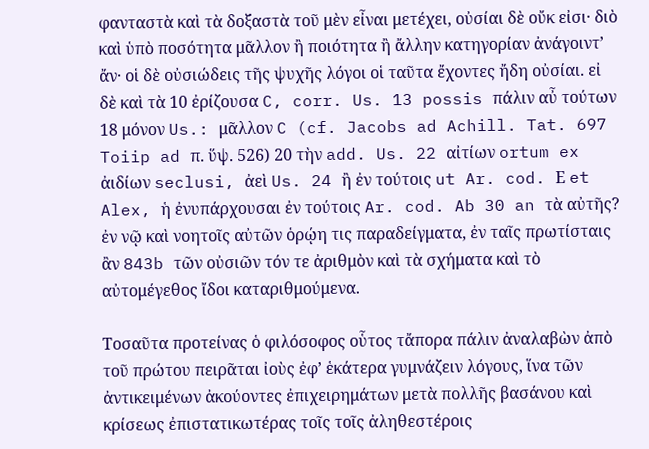φανταστὰ καὶ τὰ δοξαστὰ τοῦ μὲν εἶναι μετέχει, οὐσίαι δὲ οὔκ εἰσι· διὸ καὶ ὑπὸ ποσότητα μᾶλλον ἢ ποιότητα ἢ ἄλλην κατηγορίαν ἀνάγοιντ’ ἄν· οἱ δὲ οὐσιώδεις τῆς ψυχῆς λόγοι οἱ ταῦτα ἔχοντες ἤδη οὐσίαι. εἰ δὲ καὶ τὰ 10 ἐρίζουσα C, corr. Us. 13 possis πάλιν αὖ τούτων 18 μόνον Us.: μᾶλλον C (cf. Jacobs ad Achill. Tat. 697 Toiip ad π. ὕψ. 526) 20 τὴν add. Us. 22 αἰτίων ortum ex ἀιδίων seclusi, ἀεὶ Us. 24 ἢ ἐν τούτοις ut Ar. cod. Ε et Alex, ἡ ἐνυπάρχουσαι ἐν τούτοις Ar. cod. Ab 30 an τὰ αὐτῆς? ἐν νῷ καὶ νοητοῖς αὐτῶν ὁρῴη τις παραδείγματα, ἐν ταῖς πρωτίσταις ἂν 843b τῶν οὐσιῶν τόν τε ἀριθμὸν καὶ τὰ σχήματα καὶ τὸ αὐτομέγεθος ἴδοι καταριθμούμενα.

Τοσαῦτα προτείνας ὁ φιλόσοφος οὗτος τἄπορα πάλιν ἀναλαβὼν ἀπὸ τοῦ πρώτου πειρᾶται ἰοὺς ἐφ’ ἑκάτερα γυμνάζειν λόγους, ἵνα τῶν ἀντικειμένων ἀκούοντες ἐπιχειρημάτων μετὰ πολλῆς βασάνου καὶ κρίσεως ἐπιστατικωτέρας τοῖς τοῖς ἀληθεστέροις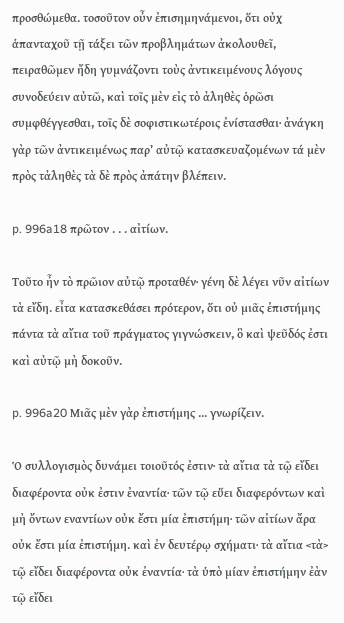προσθώμεθα. τοσοῦτον οὖν ἐπισημηνάμενοι, ὅτι οὐχ ἁπανταχοῦ τῇ τάξει τῶν προβλημάτων ἀκολουθεῖ, πειραθῶμεν ἤδη γυμνάζοντι τοὺς ἀντικειμένους λόγους συνοδεύειν αὐτῶ, καὶ τοῖς μὲν εἰς τὸ ἀληθὲς ὁρῶσι συμφθέγγεσθαι, τοῖς δὲ σοφιστικωτέροις ἐνίστασθαι· ἀνάγκη γὰρ τῶν ἀντικειμένως παρ’ αὐτῷ κατασκευαζομένων τά μὲν πρὸς τἀληθὲς τὰ δὲ πρὸς ἀπάτην βλέπειν.

p. 996a18 πρῶτον . . . αἰτίων.

Τοῦτο ἦν τὸ πρῶιον αὐτῷ προταθέν· γένη δὲ λέγει νῦν αἰτίων τὰ εἴδη. εἶτα κατασκεθάσει πρότερον, ὅτι οὐ μιᾶς ἐπιστήμης πάντα τὰ αἴτια τοῦ πράγματος γιγνώσκειν, ὃ καὶ ψεῦδός ἐστι καὶ αὐτῷ μὴ δοκοῦν.

p. 996a20 Μιᾶς μὲν γὰρ ἐπιστήμης ... γνωρίζειν.

Ὁ συλλογισμὸς δυνάμει τοιοῦτός ἐστιν· τὰ αἴτια τὰ τῷ εἴδει διαφέροντα οὐκ ἐστιν ἐναντία· τῶν τῷ εὕει διαφερόντων καὶ μὴ ὄντων εναντίων οὐκ ἔστι μία ἐπιστήμη· τῶν αἰτίων ἄρα οὐκ ἔστι μία ἐπιστήμη. καὶ ἐν δευτέρῳ σχήματι· τὰ αἴτια <τὰ> τῷ εἴδει διαφέροντα οὐκ ἐναντία· τὰ ὑπὸ μίαν ἐπιστήμην ἐὰν τῷ εἴδει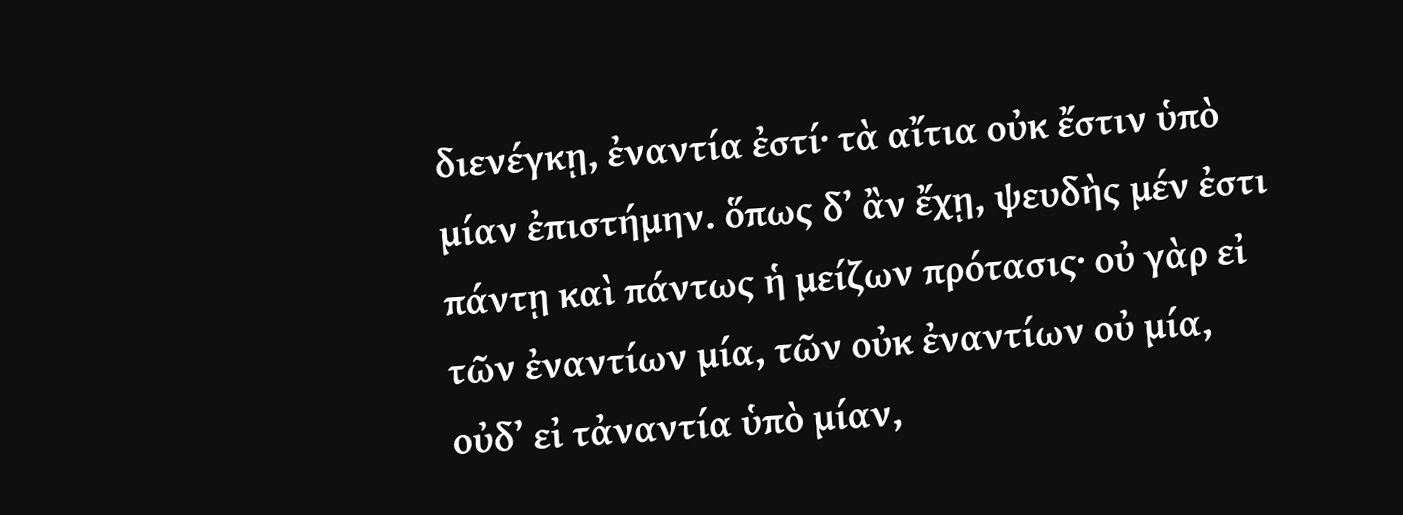διενέγκῃ, ἐναντία ἐστί· τὰ αἴτια οὐκ ἔστιν ὑπὸ μίαν ἐπιστήμην. ὅπως δ’ ἂν ἔχῃ, ψευδὴς μέν ἐστι πάντῃ καὶ πάντως ἡ μείζων πρότασις· οὐ γὰρ εἰ τῶν ἐναντίων μία, τῶν οὐκ ἐναντίων οὐ μία, οὐδ’ εἰ τἀναντία ὑπὸ μίαν,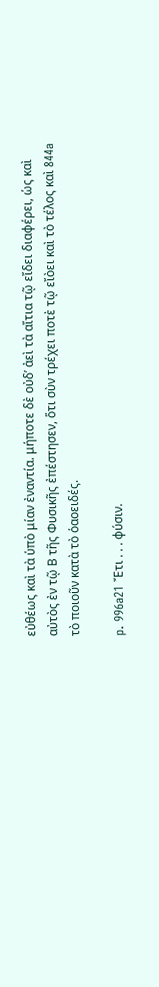εὐθέως καὶ τὰ ὑπὸ μίαν ἐναντία. μήποτε δὲ οὐδ’ ἀεὶ τὰ αἴτια τῷ εἴδει διαφέρει, ὡς καὶ αὐτὸς ἐν τῷ Β τῆς Φυσικῆς ἐπέστησεν, ὅτι σὺν τρέχει ποτὲ τῷ εἴὸει καὶ τὸ τέλος καὶ 844a τὸ ποιοῦν κατὰ τὸ ὁαοειδές.

p. 996a21 Ἔτι . . . φύσιν.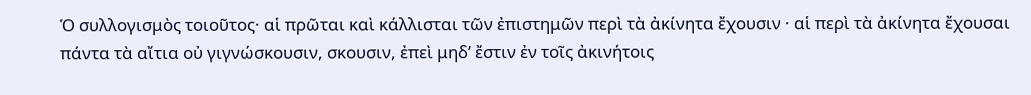Ὁ συλλογισμὸς τοιοῦτος· αἱ πρῶται καὶ κάλλισται τῶν ἐπιστημῶν περὶ τὰ ἀκίνητα ἔχουσιν · αἱ περὶ τὰ ἀκίνητα ἔχουσαι πάντα τὰ αἴτια οὐ γιγνώσκουσιν, σκουσιν, ἐπεὶ μηδ’ ἔστιν ἐν τοῖς ἀκινήτοις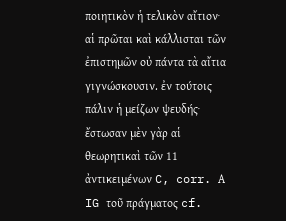ποιητικὸν ἡ τελικὸν αἴτιον· αἱ πρῶται καὶ κάλλισται τῶν ἐπιστημῶν οὐ πάντα τὰ αἴτια γιγνώσκουσιν. ἐν τούτοις πάλιν ἡ μείζων ψευδής· ἔστωσαν μὲν γὰρ αἱ θεωρητικαὶ τῶν 11 ἀντικειμένων C, corr. Α IG τοῦ πράγματος cf.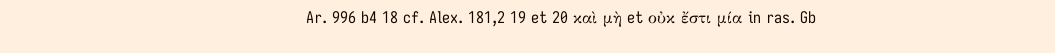Ar. 996 b4 18 cf. Alex. 181,2 19 et 20 καὶ μὴ et οὐκ ἔστι μία in ras. Gb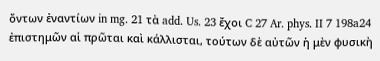ὄντων ἐναντίων in mg. 21 τὰ add. Us. 23 ἔχοι C 27 Ar. phys. II 7 198a24 ἐπιστημῶν αἱ πρῶται καὶ κάλλισται, τούτων δὲ αὐτῶν ἡ μὲν φυσικὴ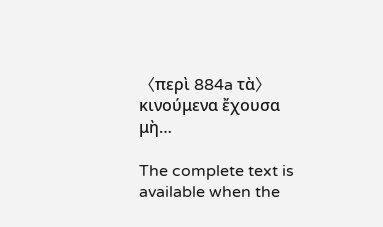〈περὶ 884a τὰ〉 κινούμενα ἔχουσα μὴ…

The complete text is available when the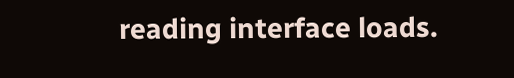reading interface loads.